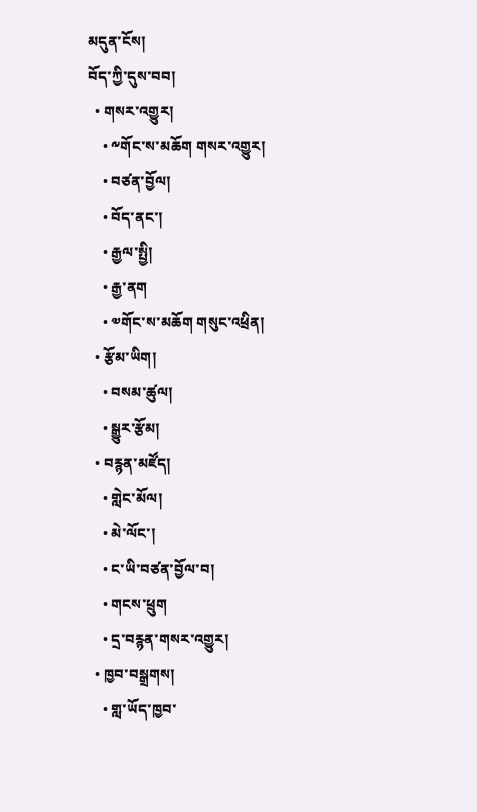མདུན་ངོས།
བོད་ཀྱི་དུས་བབ།
  • གསར་འགྱུར།
    • ༸གོང་ས་མཆོག གསར་འགྱུར།
    • བཙན་བྱོལ།
    • བོད་ནང་།
    • རྒྱལ་སྤྱི།
    • རྒྱ་ནག
    • ༧གོང་ས་མཆོག གསུང་འཕྲིན།
  • རྩོམ་ཡིག།
    • བསམ་ཚུལ།
    • སྒྱུར་རྩོམ།
  • བརྙན་མཛོད།
    • གླེང་མོལ།
    • མེ་ལོང་།
    • ང་ཡི་བཙན་བྱོལ་བ།
    • གངས་ཕྲུག
    • དྲ་བརྙན་གསར་འགྱུར།
  • ཁྱབ་བསྒྲགས།
    • གླ་ཡོད་ཁྱབ་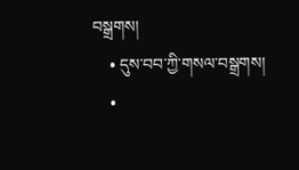བསྒྲགས།
    • དུས་བབ་ཀྱི་གསལ་བསྒྲགས།
    •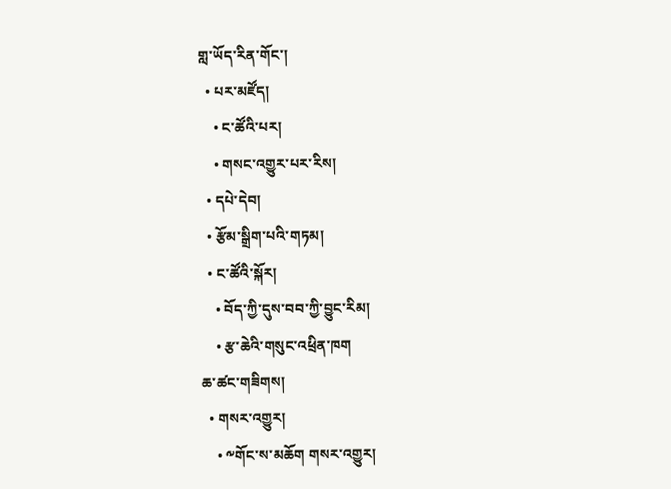གླ་ཡོད་རིན་གོང་།
  • པར་མཛོད།
    • ང་ཚོའི་པར།
    • གསང་འགྱུར་པར་རིས།
  • དཔེ་དེབ།
  • རྩོམ་སྒྲིག་པའི་གཏམ།
  • ང་ཚོའི་སྐོར།
    • བོད་ཀྱི་དུས་བབ་ཀྱི་བྱུང་རིམ།
    • རྩ་ཆེའི་གསུང་འཕྲིན་ཁག
ཆ་ཚང་གཟིགས།
  • གསར་འགྱུར།
    • ༸གོང་ས་མཆོག གསར་འགྱུར།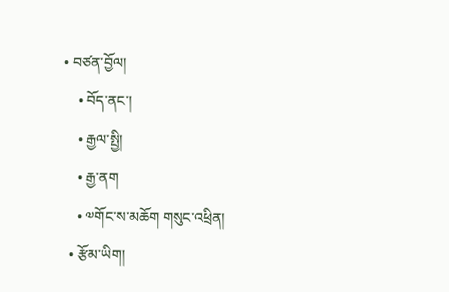• བཙན་བྱོལ།
    • བོད་ནང་།
    • རྒྱལ་སྤྱི།
    • རྒྱ་ནག
    • ༧གོང་ས་མཆོག གསུང་འཕྲིན།
  • རྩོམ་ཡིག།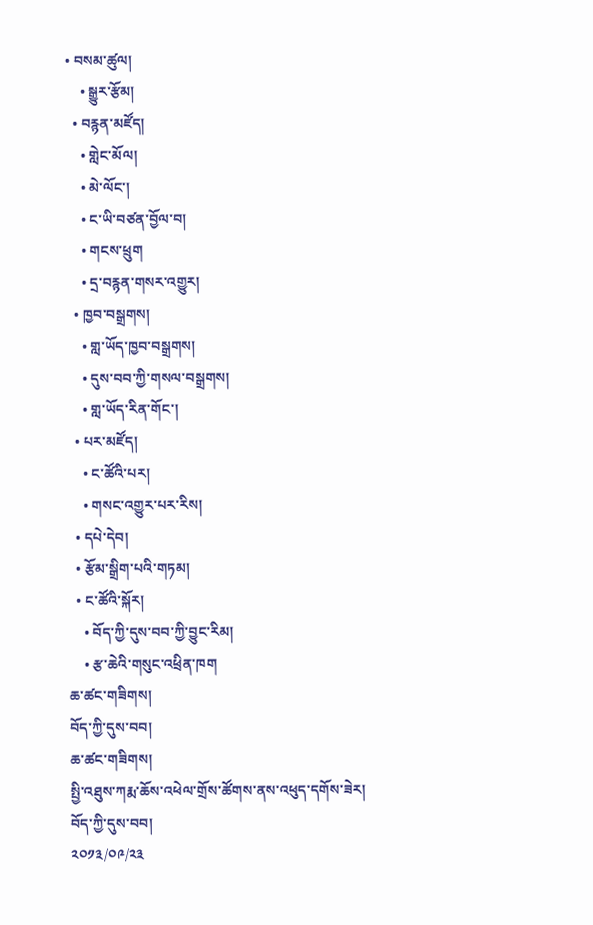• བསམ་ཚུལ།
    • སྒྱུར་རྩོམ།
  • བརྙན་མཛོད།
    • གླེང་མོལ།
    • མེ་ལོང་།
    • ང་ཡི་བཙན་བྱོལ་བ།
    • གངས་ཕྲུག
    • དྲ་བརྙན་གསར་འགྱུར།
  • ཁྱབ་བསྒྲགས།
    • གླ་ཡོད་ཁྱབ་བསྒྲགས།
    • དུས་བབ་ཀྱི་གསལ་བསྒྲགས།
    • གླ་ཡོད་རིན་གོང་།
  • པར་མཛོད།
    • ང་ཚོའི་པར།
    • གསང་འགྱུར་པར་རིས།
  • དཔེ་དེབ།
  • རྩོམ་སྒྲིག་པའི་གཏམ།
  • ང་ཚོའི་སྐོར།
    • བོད་ཀྱི་དུས་བབ་ཀྱི་བྱུང་རིམ།
    • རྩ་ཆེའི་གསུང་འཕྲིན་ཁག
ཆ་ཚང་གཟིགས།
བོད་ཀྱི་དུས་བབ།
ཆ་ཚང་གཟིགས།
སྤྱི་འཐུས་ཀརྨ་ཆོས་འཕེལ་གྲོས་ཚོགས་ནས་འཕུད་དགོས་ཟེར།
བོད་ཀྱི་དུས་བབ།
༢༠༡༣/༠༩/༢༣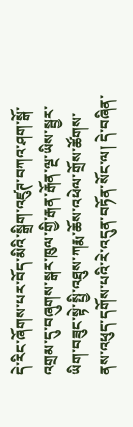དེ་རིང་ཞོགས་པར་བོད་མིའི་སྒྲིག་འཛུཊ་བཀའ་ཤག་སྒོ་འགྲམ་དུ་བཞུགས་སྒར་ཁུལ་གྱི་རྒན་རྒོན་ལྔ་ཡིས་སྦྱར་ཡིག་བཟུང་སྟེ་སྤྱི་འཐུས་ཀརྨ་ཆོས་འཕེལ་གྲོས་ཚོགས་ནས་འཕུད་དགོས་པའི་རེ་འདུན་བཏོན་སོང་ལ། དེ་བཞིན་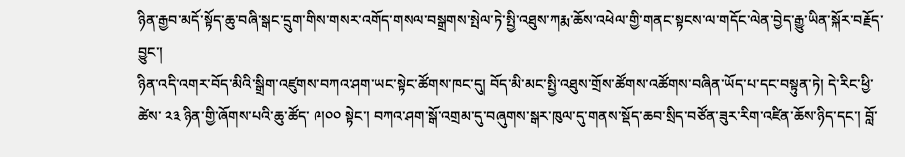ཉིན་རྒྱབ་མདོ་སྟོད་ཆུ་བཞི་སྒང་དྲུག་གིས་གསར་འགོད་གསལ་བསྒྲགས་སྤེལ་ཏེ་སྤྱི་འཐུས་ཀརྨ་ཆོས་འཕེལ་གྱི་གནང་སྟངས་ལ་གདོང་ལེན་བྱེད་རྒྱུ་ཡིན་སྐོར་བརྗོད་བྱུང་།
ཉིན་འདི་འགར་བོད་མིའི་སྒྲིག་འཛུགས་བཀའ་ཤག་ཡང་སྟེང་ཚོགས་ཁང་དུ། བོད་མི་མང་སྤྱི་འཐུས་གྲོས་ཚོགས་འཚོགས་བཞིན་ཡོད་པ་དང་བསྟུན་ཏེ། དེ་རིང་ཕྱི་ཚེས་ ༢༣ ཉིན་གྱི་ཞོགས་པའི་ཆུ་ཚོད་ ༩།༠༠ སྟེང་། བཀའ་ཤག་སྒོ་འགྲམ་དུ་བཞུགས་སྒར་ཁུལ་དུ་གནས་སྡོད་ཆབ་སྲིད་བཙོན་ཟུར་རིག་འཛིན་ཆོས་ཉིད་དང་། བློ་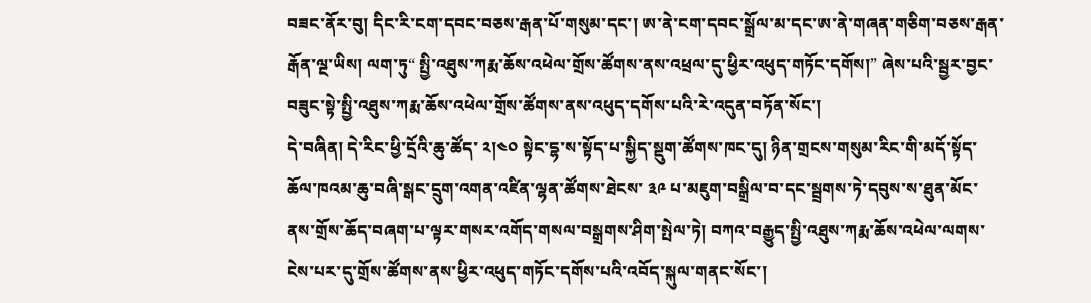བཟང་ནོར་བུ། དིང་རི་ངག་དབང་བཅས་རྒན་པོ་གསུམ་དང་། ཨ་ནེ་ངག་དབང་སྒྲོལ་མ་དང་ཨ་ནེ་གཞན་གཅིག་བཅས་རྒན་རྒོན་ལྔ་ཡིས། ལག་ཏུ“ སྤྱི་འཐུས་ཀརྨ་ཆོས་འཕེལ་གྲོས་ཚོགས་ནས་འཕྲལ་དུ་ཕྱིར་འཕུད་གཏོང་དགོས།” ཞེས་པའི་སྦྱར་བྱང་བཟུང་སྟེ་སྤྱི་འཐུས་ཀརྨ་ཆོས་འཕེལ་གྲོས་ཚོགས་ནས་འཕུད་དགོས་པའི་རེ་འདུན་བཏོན་སོང་།
དེ་བཞིན། དེ་རིང་ཕྱི་དྲོའི་ཆུ་ཚོད་ ༢།༤༠ སྟེང་དྷ་ས་སྟོད་པ་སྐྱིད་སྡུག་ཚོགས་ཁང་དུ། ཉིན་གྲངས་གསུམ་རིང་གི་མདོ་སྟོད་ཆོལ་ཁའམ་ཆུ་བཞི་སྒང་དྲུག་འགན་འཛིན་ལྷན་ཚོགས་ཐེངས་ ༣༩ པ་མཇུག་བསྒྲིལ་བ་དང་སྦྲགས་ཏེ་དབུས་ས་ཐུན་མོང་ནས་གྲོས་ཆོད་བཞག་པ་ལྟར་གསར་འགོད་གསལ་བསྒྲགས་ཤིག་སྤེལ་ཏེ། བཀའ་བརྒྱུད་སྤྱི་འཐུས་ཀརྨ་ཆོས་འཕེལ་ལགས་ངེས་པར་དུ་གྲོས་ཚོགས་ནས་ཕྱིར་འཕུད་གཏོང་དགོས་པའི་འབོད་སྐུལ་གནང་སོང་།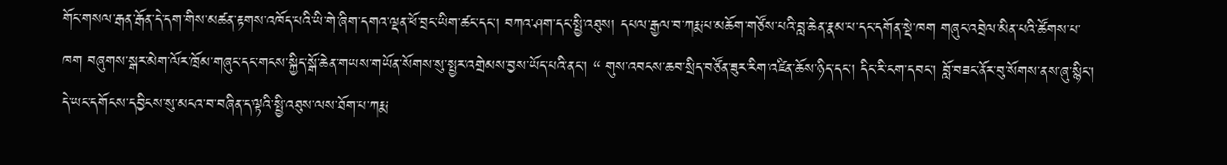གོང་གསལ་རྒན་རྒོན་དེ་དག་གིས་མཚན་རྟགས་འཁོད་པའི་ཡི་གེ་ཞིག་དགའ་ལྡན་ཕོ་བྲང་ཡིག་ཚང་དང་། བཀའ་ཤག་དང་སྤྱི་འཐུས། དཔལ་རྒྱལ་བ་ཀརྨ་པ་མཆོག་གཙོས་པའི་བླ་ཆེན་རྣམ་པ་དང་དགོན་སྡེ་ཁག གཞུང་འབྲེལ་མིན་པའི་ཚོགས་པ་ཁག བཞུགས་སྒར་མེག་ལོར་ཁྲོམ་གཞུང་དང་གངས་སྐྱིད་སྒོ་ཆེན་གཡས་གཡོན་སོགས་སུ་སྤྱར་འགྲེམས་བྱས་ཡོད་པའི་ནང་། “ གུས་འབངས་ཆབ་སྲིད་བཙོན་ཟུར་རིག་འཛིན་ཆོས་ཉིད་དང་། དིང་རི་ངག་དབང་། བློ་བཟང་ནོར་བུ་སོགས་ནས་ཞུ་སྙིང་། དེ་ཡང་དགོངས་དབྱིངས་སུ་མངའ་བ་བཞིན་ད་ལྟའི་སྤྱི་འཐུས་ལས་ཐོག་པ་ཀརྨ་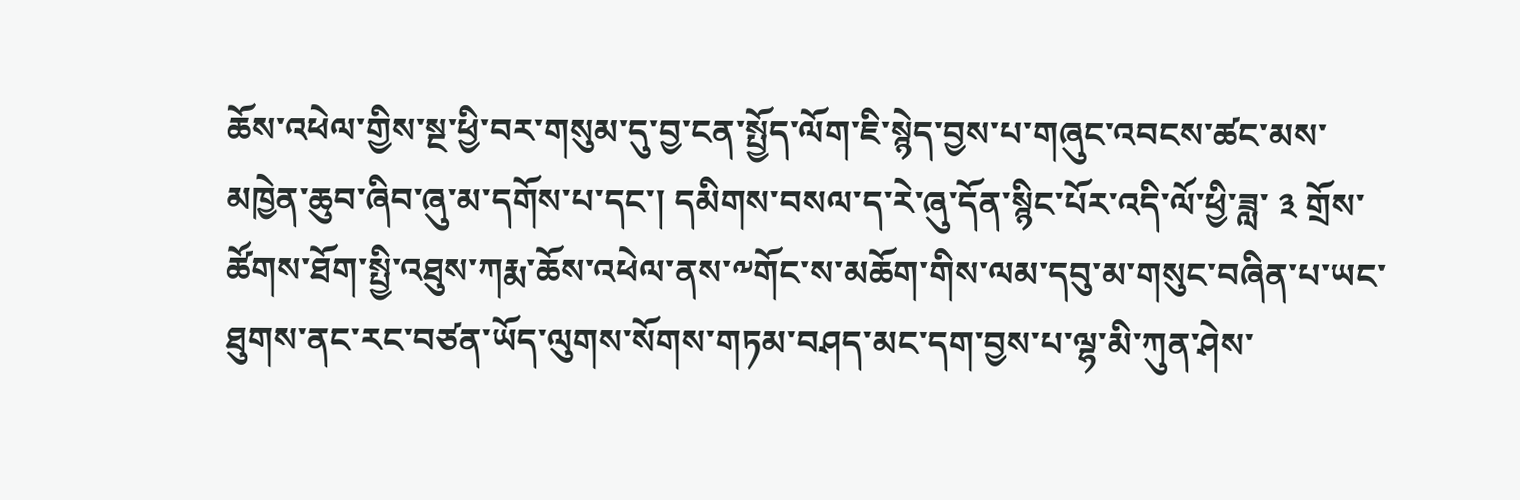ཆོས་འཕེལ་གྱིས་སྔ་ཕྱི་བར་གསུམ་དུ་བྱ་ངན་སྤྱོད་ལོག་ཇི་སྙེད་བྱས་པ་གཞུང་འབངས་ཚང་མས་མཁྱེན་ཆུབ་ཞིབ་ཞུ་མ་དགོས་པ་དང་། དམིགས་བསལ་ད་རེ་ཞུ་དོན་སྙིང་པོར་འདི་ལོ་ཕྱི་ཟླ་ ༣ གྲོས་ཚོགས་ཐོག་སྤྱི་འཐུས་ཀརྨ་ཆོས་འཕེལ་ནས་༸གོང་ས་མཆོག་གིས་ལམ་དབུ་མ་གསུང་བཞིན་པ་ཡང་ཐུགས་ནང་རང་བཙན་ཡོད་ལུགས་སོགས་གཏམ་བཤད་མང་དག་བྱས་པ་ལྷ་མི་ཀུན་ཤེས་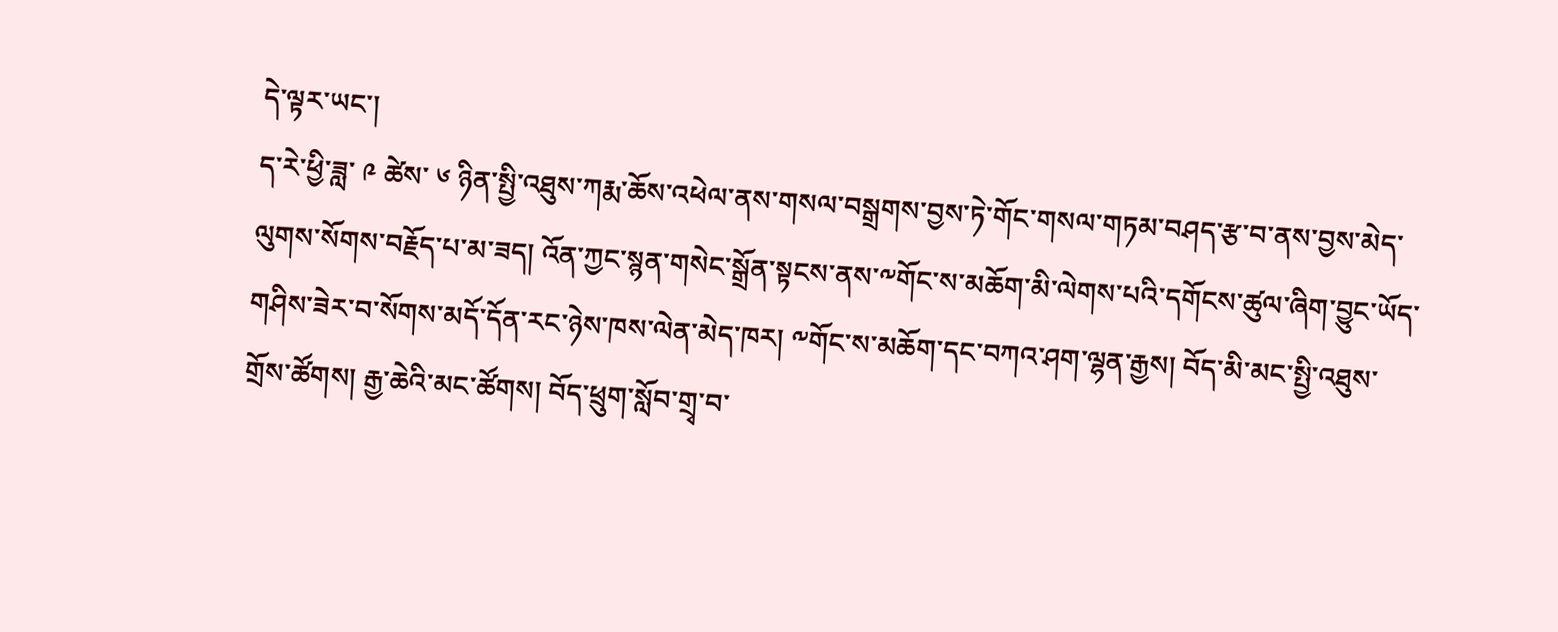དེ་ལྟར་ཡང་།
ད་རེ་ཕྱི་ཟླ་ ༩ ཚེས་ ༦ ཉིན་སྤྱི་འཐུས་ཀརྨ་ཆོས་འཕེལ་ནས་གསལ་བསྒྲགས་བྱས་ཏེ་གོང་གསལ་གཏམ་བཤད་རྩ་བ་ནས་བྱས་མེད་ལུགས་སོགས་བརྗོད་པ་མ་ཟད། འོན་ཀྱང་སྙན་གསེང་སྒྲོན་སྟངས་ནས་༸གོང་ས་མཆོག་མི་ལེགས་པའི་དགོངས་ཚུལ་ཞིག་བྱུང་ཡོད་གཤིས་ཟེར་བ་སོགས་མདོ་དོན་རང་ཉེས་ཁས་ལེན་མེད་ཁར། ༸གོང་ས་མཆོག་དང་བཀའ་ཤག་ལྷན་རྒྱས། བོད་མི་མང་སྤྱི་འཐུས་གྲོས་ཚོགས། རྒྱ་ཆེའི་མང་ཚོགས། བོད་ཕྲུག་སློབ་གྲྭ་བ་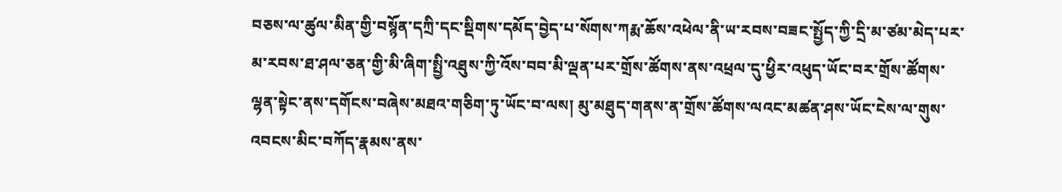བཅས་ལ་ཚུལ་མིན་གྱི་བསྙོན་དཀྲི་དང་སྡིགས་དམོད་བྱེད་པ་སོགས་ཀརྨ་ཆོས་འཕེལ་ནི་ཡ་རབས་བཟང་སྤྱོད་ཀྱི་དྲི་མ་ཙམ་མེད་པར་མ་རབས་ཐ་ཤལ་ཅན་གྱི་མི་ཞིག་སྤྱི་འཐུས་ཀྱི་འོས་བབ་མི་ལྡན་པར་གྲོས་ཚོགས་ནས་འཕྲལ་དུ་ཕྱིར་འཕུད་ཡོང་བར་གྲོས་ཚོགས་ལྷན་སྟེང་ནས་དགོངས་བཞེས་མཐའ་གཅིག་ཏུ་ཡོང་བ་ལས། མུ་མཐུད་གནས་ན་གྲོས་ཚོགས་ལའང་མཚན་ཤས་ཡོང་ངེས་ལ་གུས་འབངས་མིང་བཀོད་རྣམས་ནས་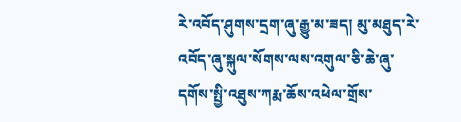རེ་འབོད་ཤུགས་དྲག་ཞུ་རྒྱུ་མ་ཟད། མུ་མཐུད་རེ་འབོད་ཞུ་སྐུལ་སོགས་ལས་འགུལ་ཅི་ཆེ་ཞུ་དགོས་སྤྱི་འཐུས་ཀརྨ་ཆོས་འཕེལ་གྲོས་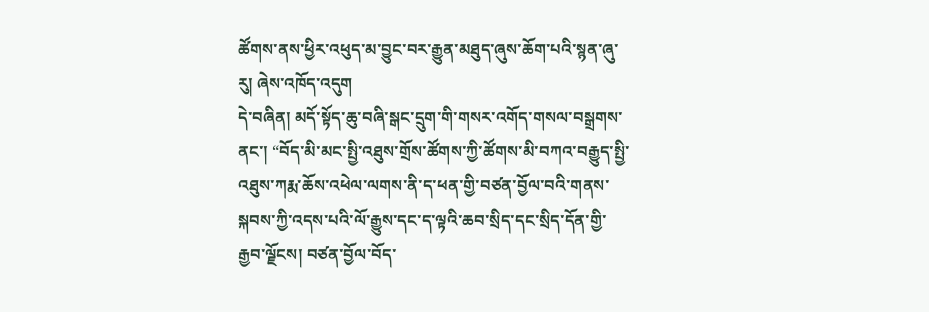ཚོགས་ནས་ཕྱིར་འཕུད་མ་བྱུང་བར་རྒྱུན་མཐུད་ཞུས་ཆོག་པའི་སྙན་ཞུ་རུ། ཞེས་འཁོད་འདུག
དེ་བཞིན། མདོ་སྟོད་ཆུ་བཞི་སྒང་དྲུག་གི་གསར་འགོད་གསལ་བསྒྲགས་ནང་། “བོད་མི་མང་སྤྱི་འཐུས་གྲོས་ཚོགས་ཀྱི་ཚོགས་མི་བཀའ་བརྒྱུད་སྤྱི་འཐུས་ཀརྨ་ཆོས་འཕེལ་ལགས་ནི་ད་ཕན་གྱི་བཙན་བྱོལ་བའི་གནས་སྐབས་ཀྱི་འདས་པའི་ལོ་རྒྱུས་དང་ད་ལྟའི་ཆབ་སྲིད་དང་སྲིད་དོན་གྱི་རྒྱབ་ལྗོངས། བཙན་བྱོལ་བོད་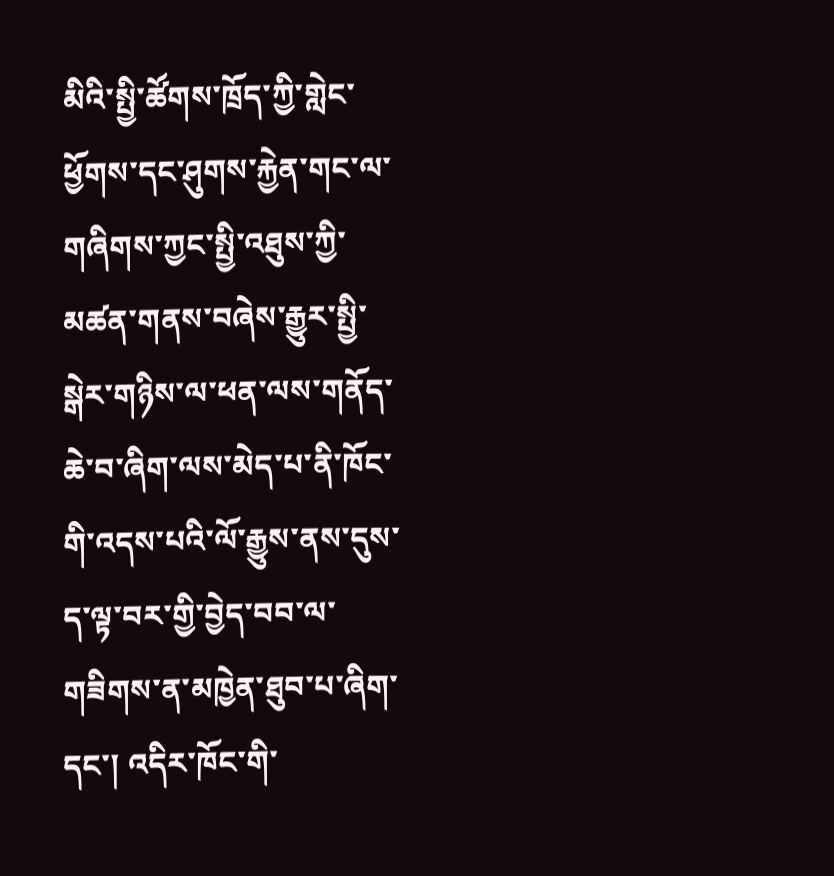མིའི་སྤྱི་ཚོགས་ཁྲོད་ཀྱི་གླེང་ཕྱོགས་དང་ཤུགས་རྐྱེན་གང་ལ་གཞིགས་ཀྱང་སྤྱི་འཐུས་ཀྱི་མཚན་གནས་བཞེས་རྒྱུར་སྤྱི་སྒེར་གཉིས་ལ་ཕན་ལས་གནོད་ཆེ་བ་ཞིག་ལས་མེད་པ་ནི་ཁོང་གི་འདས་པའི་ལོ་རྒྱུས་ནས་དུས་ད་ལྟ་བར་གྱི་བྱེད་བབ་ལ་གཟིགས་ན་མཁྱེན་ཐུབ་པ་ཞིག་དང་། འདིར་ཁོང་གི་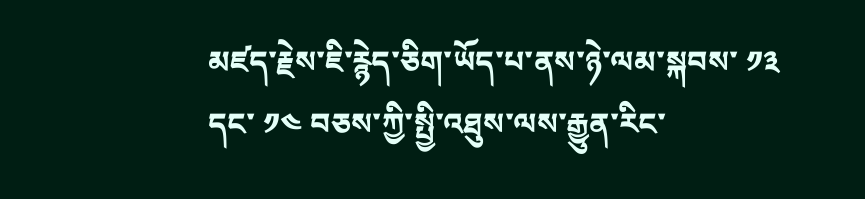མཛད་རྗེས་ཇི་རྙེད་ཅིག་ཡོད་པ་ནས་ཉེ་ལམ་སྐབས་ ༡༣ དང་ ༡༤ བཅས་ཀྱི་སྤྱི་འཐུས་ལས་རྒྱུན་རིང་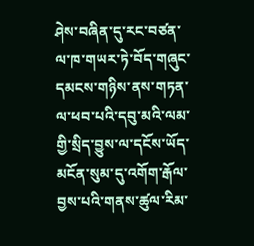ཤེས་བཞིན་དུ་རང་བཙན་ལ་ཁ་གཡར་ཏེ་བོད་གཞུང་དམངས་གཉིས་ནས་གཏན་ལ་ཕབ་པའི་དབུ་མའི་ལམ་གྱི་སྲིད་བྱུས་ལ་དངོས་ཡོད་མངོན་སུམ་དུ་འགོག་རྒོལ་བྱས་པའི་གནས་ཚུལ་རིམ་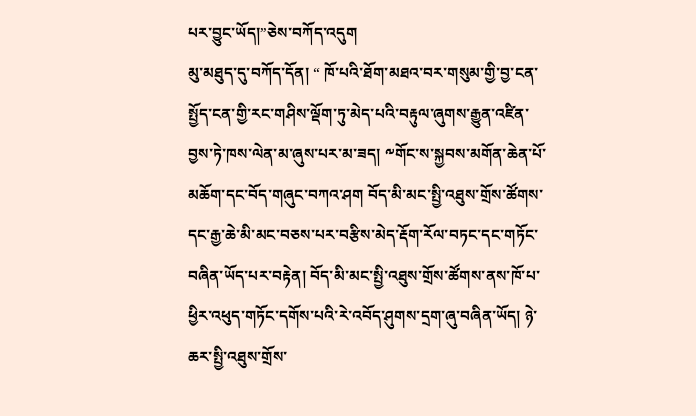པར་བྱུང་ཡོད།”ཅེས་བཀོད་འདུག
མུ་མཐུད་དུ་བཀོད་དོན། “ ཁོ་པའི་ཐོག་མཐའ་བར་གསུམ་གྱི་བྱ་ངན་སྤྱོད་ངན་གྱི་རང་གཤིས་ལྡོག་ཏུ་མེད་པའི་བརྟུལ་ཞུགས་རྒྱུན་འཛིན་བྱས་ཏེ་ཁས་ལེན་མ་ཞུས་པར་མ་ཟད། ༸གོང་ས་སྐྱབས་མགོན་ཆེན་པོ་མཆོག་དང་བོད་གཞུང་བཀའ་ཤག བོད་མི་མང་སྤྱི་འཐུས་གྲོས་ཚོགས་དང་རྒྱ་ཆེ་མི་མང་བཅས་པར་བརྩིས་མེད་རྡོག་རོལ་བཏང་དང་གཏོང་བཞིན་ཡོད་པར་བརྟེན། བོད་མི་མང་སྤྱི་འཐུས་གྲོས་ཚོགས་ནས་ཁོ་པ་ཕྱིར་འཕུད་གཏོང་དགོས་པའི་རེ་འབོད་ཤུགས་དྲག་ཞུ་བཞིན་ཡོད། ཉེ་ཆར་སྤྱི་འཐུས་གྲོས་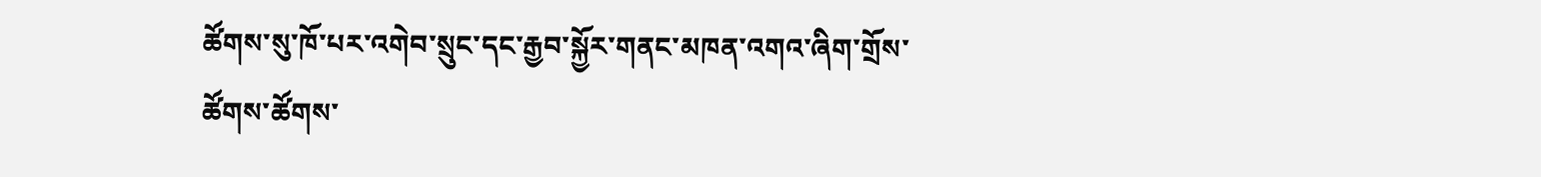ཚོགས་སུ་ཁོ་པར་འགེབ་སྲུང་དང་རྒྱབ་སྐྱོར་གནང་མཁན་འགའ་ཞིག་གྲོས་ཚོགས་ཚོགས་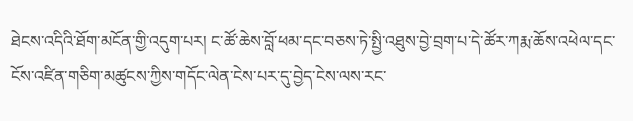ཐེངས་འདིའི་ཐོག་མངོན་གྱི་འདུག་པར། ང་ཚོ་ཆེས་བློ་ཕམ་དང་བཅས་ཏེ་སྤྱི་འཐུས་བྱེ་བྲག་པ་དེ་ཚོར་ཀརྨ་ཆོས་འཕེལ་དང་ངོས་འཛིན་གཅིག་མཚུངས་ཀྱིས་གདོང་ལེན་ངེས་པར་དུ་བྱེད་ངེས་ལས་རང་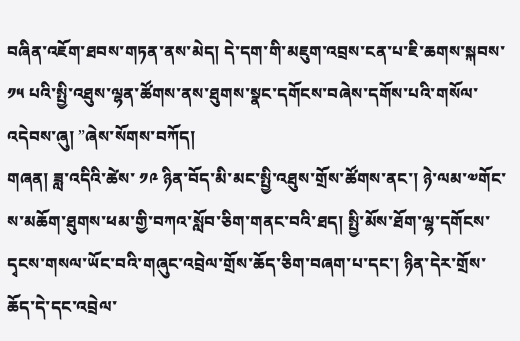བཞིན་འཇོག་ཐབས་གཏན་ནས་མེད། དེ་དག་གི་མཇུག་འབྲས་ངན་པ་ཇི་ཆགས་སྐབས་ ༡༥ པའི་སྤྱི་འཐུས་ལྷན་ཚོགས་ནས་ཐུགས་སྣང་དགོངས་བཞེས་དགོས་པའི་གསོལ་འདེབས་ཞུ། ”ཞེས་སོགས་བཀོད།
གཞན། ཟླ་འདིའི་ཚེས་ ༡༩ ཉིན་བོད་མི་མང་སྤྱི་འཐུས་གྲོས་ཚོགས་ནང་། ཉེ་ལམ་༧གོང་ས་མཆོག་ཐུགས་ཕམ་གྱི་བཀའ་སློབ་ཅིག་གནང་བའི་ཐད། སྤྱི་མོས་ཐོག་ལྷ་དགོངས་དྭངས་གསལ་ཡོང་བའི་གཞུང་འབྲེལ་གྲོས་ཆོད་ཅིག་བཞག་པ་དང་། ཉིན་དེར་གྲོས་ཆོད་དེ་དང་འབྲེལ་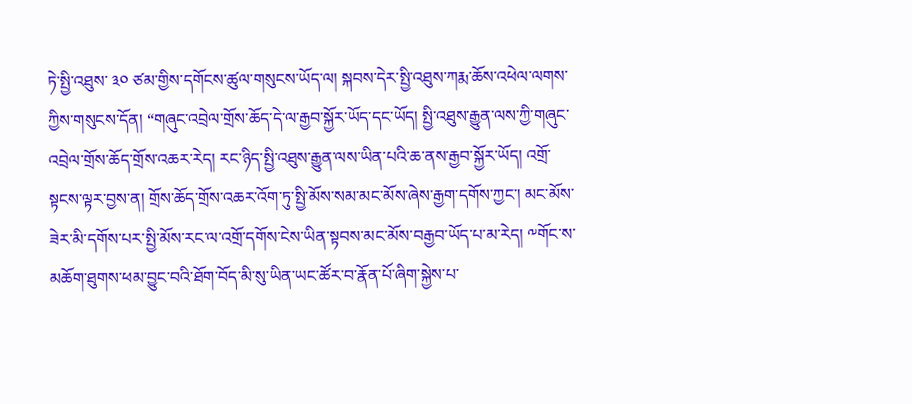ཏེ་སྤྱི་འཐུས་ ༣༠ ཙམ་གྱིས་དགོངས་ཚུལ་གསུངས་ཡོད་ལ། སྐབས་དེར་སྤྱི་འཐུས་ཀརྨ་ཆོས་འཕེལ་ལགས་ཀྱིས་གསུངས་དོན། “གཞུང་འབྲེལ་གྲོས་ཆོད་དེ་ལ་རྒྱབ་སྐྱོར་ཡོད་དང་ཡོད། སྤྱི་འཐུས་རྒྱུན་ལས་ཀྱི་གཞུང་འབྲེལ་གྲོས་ཆོད་གྲོས་འཆར་རེད། རང་ཉིད་སྤྱི་འཐུས་རྒྱུན་ལས་ཡིན་པའི་ཆ་ནས་རྒྱབ་སྐྱོར་ཡོད། འགྲོ་སྟངས་ལྟར་བྱས་ན། གྲོས་ཆོད་གྲོས་འཆར་འོག་ཏུ་སྤྱི་མོས་སམ་མང་མོས་ཞེས་རྒྱག་དགོས་ཀྱང་། མང་མོས་ཟེར་མི་དགོས་པར་སྤྱི་མོས་རང་ལ་འགྲོ་དགོས་ངེས་ཡིན་སྟབས་མང་མོས་བརྒྱབ་ཡོད་པ་མ་རེད། ༸གོང་ས་མཆོག་ཐུགས་ཕམ་བྱུང་བའི་ཐོག་བོད་མི་སུ་ཡིན་ཡང་ཚོར་བ་རྣོན་པོ་ཞིག་སྐྱེས་པ་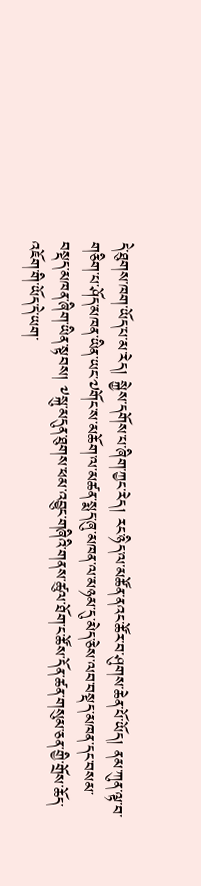དེ་ཐུགས་ཁག་ཡོད་པ་མ་རེད། སྐྱེས་དགོས་པ་ཞིག་ཀྱང་རེད། རང་ཉིད་ལ་མཚོན་ནའང་ཚོར་བ་ཤུགས་ཆེན་པོ་ཡོད། ནམ་ཀུན་ལྟ་བ་གཅིག་པ་ཤོད་མཁན་ཡིན་ཡང་༧གོང་ས་མཆོག་ལ་མཚན་སྨད་ཞུ་མཁན་ལ་མཉམ་དུ་མེད་ཅེས་ལབ་བསྡད་མཁན་དང་བསམ་བསྡད་མཁན་ཞིག་ཡིན་སྟབས། ༸སྐུ་མདུན་ཐུགས་ཕམ་འབྱུང་གཞིའི་གནས་ཚུལ་ཐོག་ང་ཚོས་དོན་ཚན་གསུམ་ཅན་གྱི་གྲོས་ཆོད་འཇོག་གི་ཡོད་དེ་ཡག་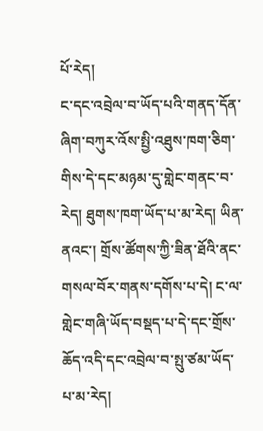པོ་རེད།
ང་དང་འབྲེལ་བ་ཡོད་པའི་གནད་དོན་ཞིག་བཀུར་འོས་སྤྱི་འཐུས་ཁག་ཅིག་གིས་དེ་དང་མཉམ་དུ་གླེང་གནང་བ་རེད། ཐུགས་ཁག་ཡོད་པ་མ་རེད། ཡིན་ནའང་། གྲོས་ཚོགས་ཀྱི་ཟིན་ཐོའི་ནང་གསལ་བོར་གནས་དགོས་པ་དེ། ང་ལ་གླེང་གཞི་ཡོད་བསྡད་པ་དེ་དང་གྲོས་ཆོད་འདི་དང་འབྲེལ་བ་སྤུ་ཙམ་ཡོད་པ་མ་རེད།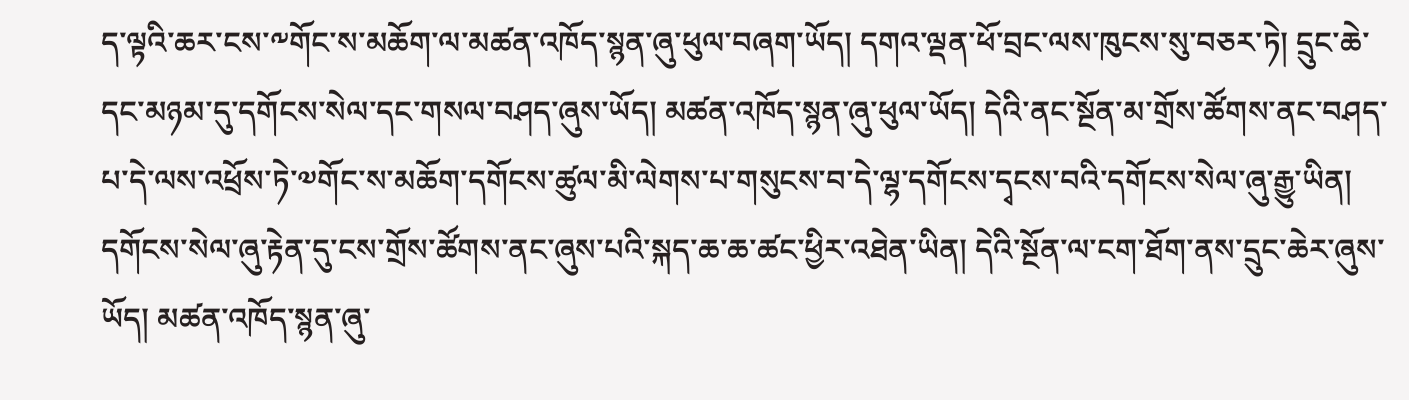ད་ལྟའི་ཆར་ངས་༸གོང་ས་མཆོག་ལ་མཚན་འཁོད་སྙན་ཞུ་ཕུལ་བཞག་ཡོད། དགའ་ལྡན་ཕོ་བྲང་ལས་ཁུངས་སུ་བཅར་ཏེ། དྲུང་ཆེ་དང་མཉམ་དུ་དགོངས་སེལ་དང་གསལ་བཤད་ཞུས་ཡོད། མཚན་འཁོད་སྙན་ཞུ་ཕུལ་ཡོད། དེའི་ནང་སྔོན་མ་གྲོས་ཚོགས་ནང་བཤད་པ་དེ་ལས་འཕྲོས་ཏེ་༧གོང་ས་མཆོག་དགོངས་ཚུལ་མི་ལེགས་པ་གསུངས་བ་དེ་ལྷ་དགོངས་དྭངས་བའི་དགོངས་སེལ་ཞུ་རྒྱུ་ཡིན། དགོངས་སེལ་ཞུ་རྟེན་དུ་ངས་གྲོས་ཚོགས་ནང་ཞུས་པའི་སྐད་ཆ་ཆ་ཚང་ཕྱིར་འཐེན་ཡིན། དེའི་སྔོན་ལ་ངག་ཐོག་ནས་དྲུང་ཆེར་ཞུས་ཡོད། མཚན་འཁོད་སྙན་ཞུ་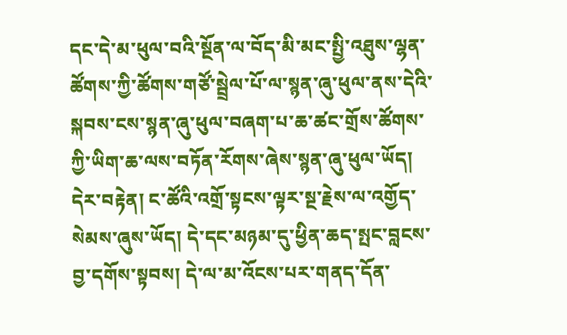དང་དེ་མ་ཕུལ་བའི་སྔོན་ལ་བོད་མི་མང་སྤྱི་འཐུས་ལྷན་ཚོགས་ཀྱི་ཚོགས་གཙོ་སྦྲེལ་པོ་ལ་སྙན་ཞུ་ཕུལ་ནས་དེའི་སྐབས་ངས་སྙན་ཞུ་ཕུལ་བཞག་པ་ཆ་ཚང་གྲོས་ཚོགས་ཀྱི་ཡིག་ཆ་ལས་བཏོན་རོགས་ཞེས་སྙན་ཞུ་ཕུལ་ཡོད། དེར་བརྟེན། ང་ཚོའི་འགྲོ་སྟངས་ལྟར་སྔ་རྗེས་ལ་འགྱོད་སེམས་ཞུས་ཡོད། དེ་དང་མཉམ་དུ་ཕྱིན་ཆད་སྤང་བླངས་བྱ་དགོས་སྟབས། དེ་ལ་མ་འོངས་པར་གནད་དོན་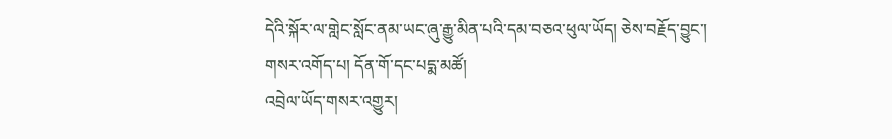དེའི་སྐོར་ལ་གླེང་སློང་ནམ་ཡང་ཞུ་རྒྱུ་མིན་པའི་དམ་བཅའ་ཕུལ་ཡོད། ཅེས་བརྗོད་བྱུང་།
གསར་འགོད་པ། དོན་གོ་དང་པདྨ་མཚོ།
འབྲེལ་ཡོད་གསར་འགྱུར།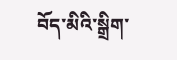བོད་མིའི་སྒྲིག་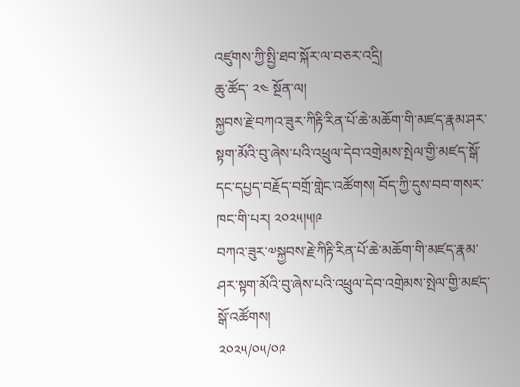འཛུགས་ཀྱི་སྤྱི་ཐབ་སྐོར་ལ་བཅར་འདྲི།
ཆུ་ཚོད་ ༢༤ སྔོན་ལ།
སྐྱབས་རྗེ་བཀའ་ཟུར་ཀིརྟི་རིན་པོ་ཆེ་མཆོག་གི་མཛད་རྣམ་ཤར་སྟག་མོའི་བུ་ཞེས་པའི་འཕྲུལ་དེབ་འགྲེམས་སྤེལ་གྱི་མཛད་སྒོ་དང་དཔྱད་བརྗོད་བགྲོ་གླེང་འཚོགས། བོད་ཀྱི་དུས་བབ་གསར་ཁང་གི་པར། ༢༠༢༥།༥།༩
བཀའ་ཟུར་༧སྐྱབས་རྗེ་ཀིརྟི་རིན་པོ་ཆེ་མཆོག་གི་མཛད་རྣམ་ཤར་སྟག་མོའི་བུ་ཞེས་པའི་འཕྲུལ་དེབ་འགྲེམས་སྤེལ་གྱི་མཛད་སྒོ་འཚོགས།
༢༠༢༥/༠༥/༠༩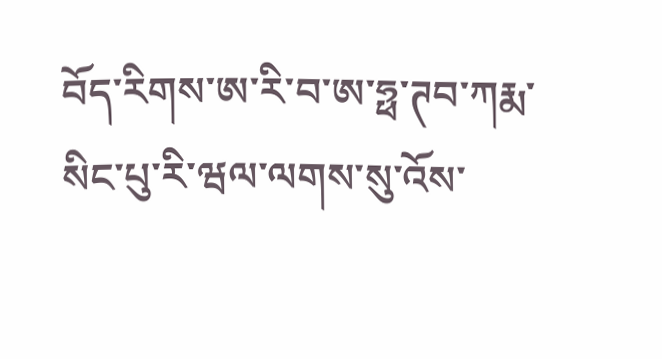བོད་རིགས་ཨ་རི་བ་ཨ་ཧྥ་ཊབ་ཀརྨ་སིང་པུ་རི་ཝལ་ལགས་སུ་འོས་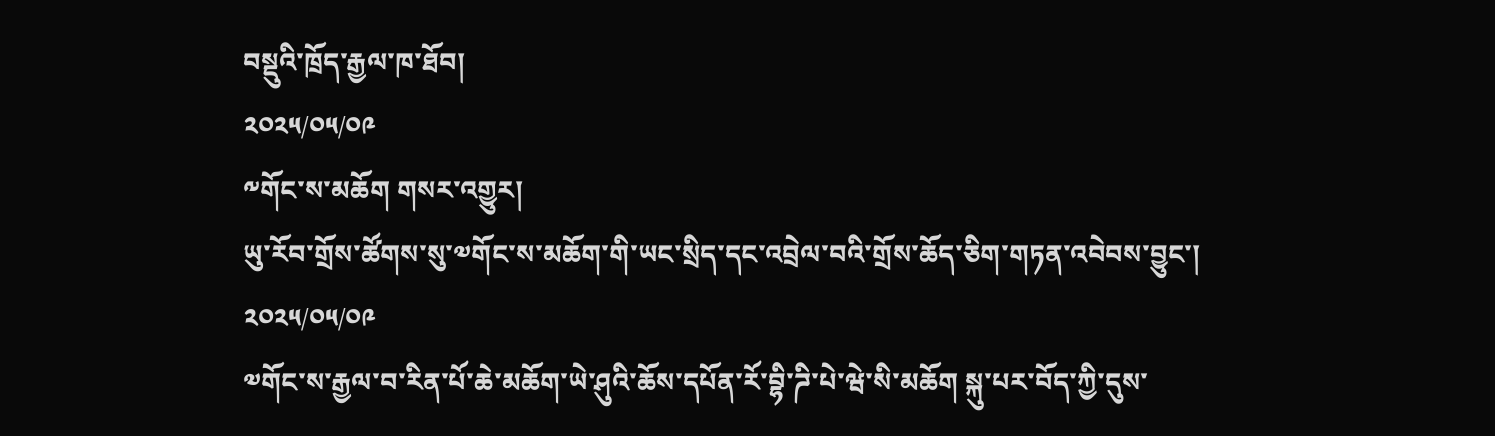བསྡུའི་ཁྲོད་རྒྱལ་ཁ་ཐོབ།
༢༠༢༥/༠༥/༠༩
༸གོང་ས་མཆོག གསར་འགྱུར།
ཡུ་རོབ་གྲོས་ཚོགས་སུ་༧གོང་ས་མཆོག་གི་ཡང་སྲིད་དང་འབྲེལ་བའི་གྲོས་ཆོད་ཅིག་གཏན་འབེབས་བྱུང་།
༢༠༢༥/༠༥/༠༩
༧གོང་ས་རྒྱལ་བ་རིན་པོ་ཆེ་མཆོག་ཡེ་ཤུའི་ཆོས་དཔོན་རོ་བྷི་ཌི་པེ་ཝེ་སི་མཆོག སྐུ་པར་བོད་ཀྱི་དུས་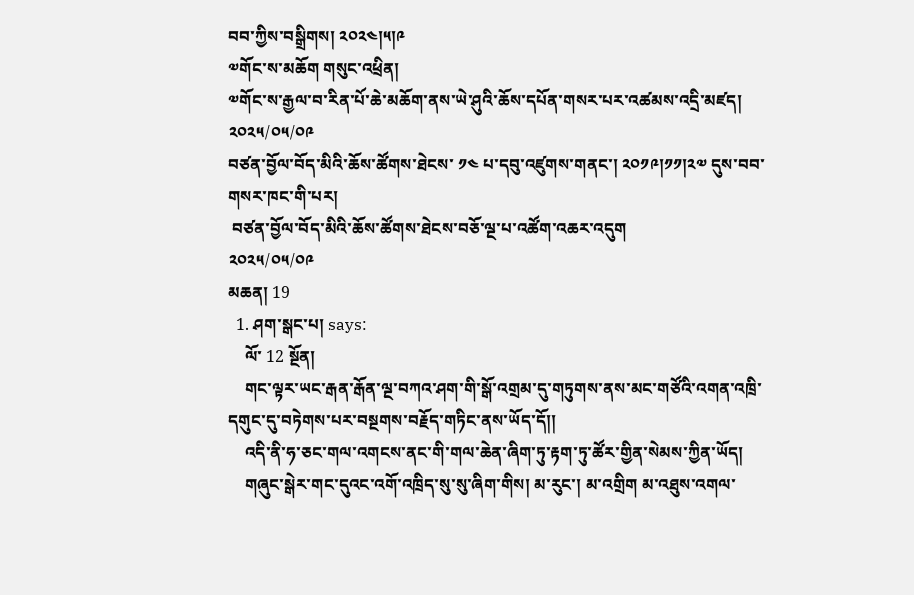བབ་ཀྱིས་བསྒྲིགས། ༢༠༢༤།༥།༩
༧གོང་ས་མཆོག གསུང་འཕྲིན།
༧གོང་ས་རྒྱལ་བ་རིན་པོ་ཆེ་མཆོག་ནས་ཡེ་ཤུའི་ཆོས་དཔོན་གསར་པར་འཚམས་འདྲི་མཛད།
༢༠༢༥/༠༥/༠༩
བཙན་བྱོལ་བོད་མིའི་ཆོས་ཚོགས་ཐེངས་ ༡༤ པ་དབུ་འཛུགས་གནང་། ༢༠༡༩།༡༡།༢༧ དུས་བབ་གསར་ཁང་གི་པར།
 བཙན་བྱོལ་བོད་མིའི་ཆོས་ཚོགས་ཐེངས་བཅོ་ལྔ་པ་འཚོག་འཆར་འདུག
༢༠༢༥/༠༥/༠༩
མཆན། 19
  1. ཤག་སྒང་པ། says:
    ལོ་ 12 སྔོན།
    གང་ལྟར་ཡང་རྒན་རྒོན་ལྔ་བཀའ་ཤག་གི་སྒོ་འགྲམ་དུ་གཏུགས་ནས་མང་གཙོའི་འགན་འཁྲི་དགུང་དུ་བཏེགས་པར་བསྔགས་བརྗོད་གཏིང་ནས་ཡོད་དོ།།
    འདི་ནི་ཧ་ཅང་གལ་འགངས་ནང་གི་གལ་ཆེན་ཞིག་ཏུ་རྟག་ཏུ་ཚོར་གྱིན་སེམས་ཀྱིན་ཡོད།
    གཞུང་སྒེར་གང་དུའང་འགོ་འཁྲིད་སུ་སུ་ཞིག་གིས། མ་རུང་། མ་འགྲིག མ་འཐུས་འགལ་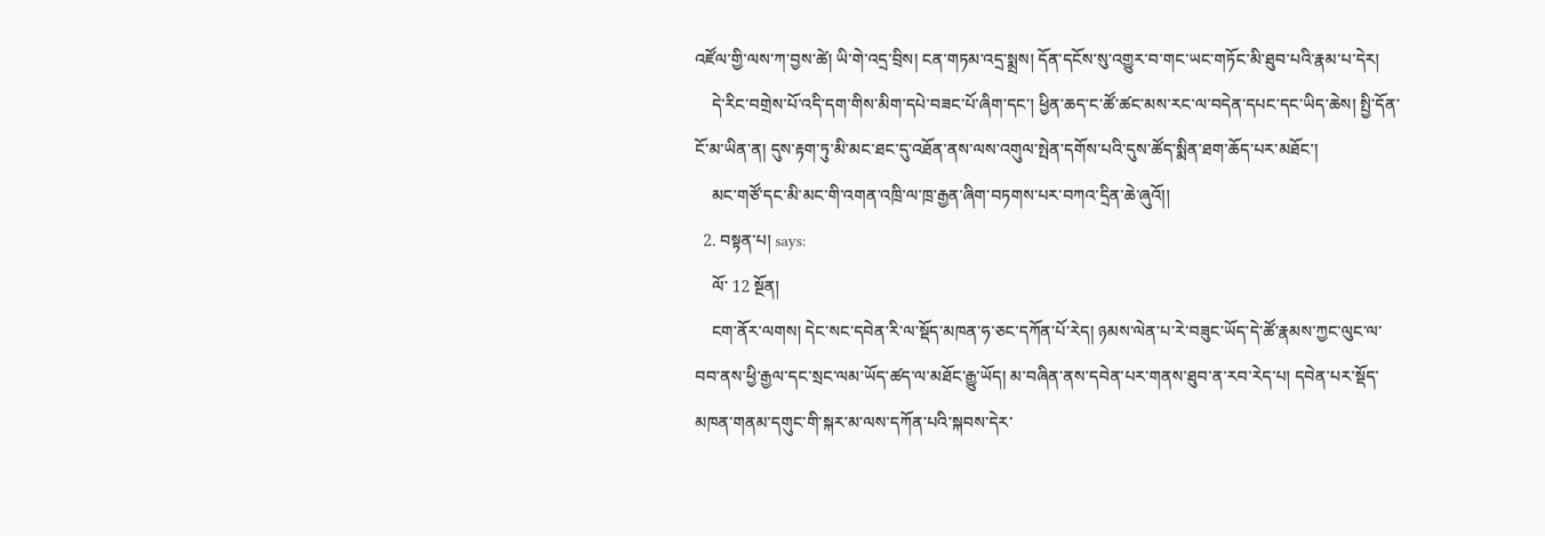འཛོལ་གྱི་ལས་ཀ་བྱས་ཚེ། ཡི་གེ་འདྲ་བྲིས། ངན་གཏམ་འདྲ་སྨྲས། དོན་དངོས་སུ་འགྱུར་བ་གང་ཡང་གཏོང་མི་ཐུབ་པའི་རྣམ་པ་དེར།
    དེ་རིང་བགྲེས་པོ་འདི་དག་གིས་མིག་དཔེ་བཟང་པོ་ཞིག་དང་། ཕྱིན་ཆད་ང་ཚོ་ཚང་མས་རང་ལ་བདེན་དཔང་དང་ཡིད་ཆེས། སྤྱི་དོན་ངོ་མ་ཡིན་ན། དུས་རྟག་ཏུ་མི་མང་ཐང་དུ་འཐོན་ནས་ལས་འགུལ་སྤེན་དགོས་པའི་དུས་ཚོད་སྨིན་ཐག་ཆོད་པར་མཐོང་།
    མང་གཙོ་དང་མི་མང་གི་འགན་འཁྲི་ལ་ཁྲ་རྒྱན་ཞིག་བཏགས་པར་བཀའ་དྲིན་ཆེ་ཞུའོ།།
  2. བསྟན་པ། says:
    ལོ་ 12 སྔོན།
    ངག་ནོར་ལགས། དེང་སང་དབེན་རི་ལ་སྡོད་མཁན་ཧ་ཅང་དཀོན་པོ་རེད། ཉམས་ལེན་པ་རེ་བཟུང་ཡོད་དེ་ཚོ་རྣམས་ཀྱང་ལུང་ལ་བབ་ནས་ཕྱི་རྒྱལ་དང་སྲང་ལམ་ཡོད་ཚད་ལ་མཐོང་རྒྱུ་ཡོད། མ་བཞིན་ནས་དབེན་པར་གནས་ཐུབ་ན་རབ་རེད་པ། དབེན་པར་སྡོད་མཁན་གནམ་དགུང་གི་སྐར་མ་ལས་དཀོན་པའི་སྐབས་དེར་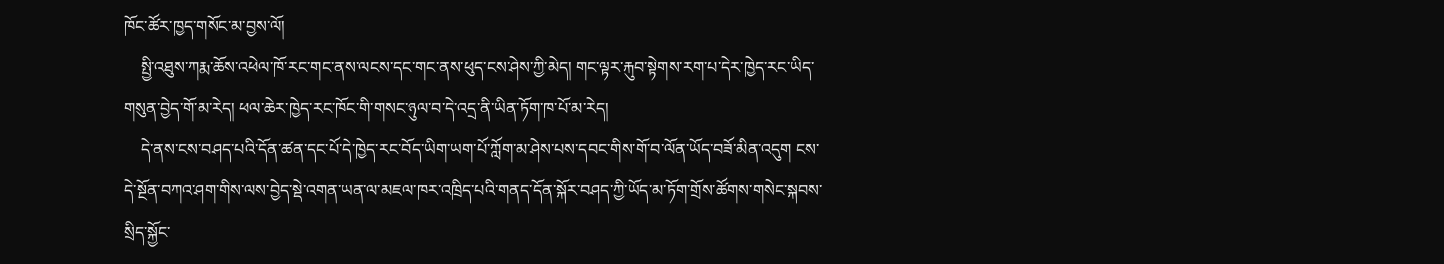ཁོང་ཚོར་ཁྱད་གསོང་མ་བྱས་ལོ།
    སྤྱི་འཐུས་ཀརྨ་ཆོས་འཕེལ་ཁོ་རང་གང་ནས་ལངས་དང་གང་ནས་ཕུད་ངས་ཤེས་ཀྱི་མེད། གང་ལྟར་རྐུབ་སྟེགས་རག་པ་དེར་ཁྱེད་རང་ཡིད་གསུན་བྱེད་གོ་མ་རེད། ཕལ་ཆེར་ཁྱེད་རང་ཁོང་གི་གསང་ཉུལ་བ་དེ་འདྲ་ནི་ཡིན་ཏོག་ཁ་པོ་མ་རེད།
    དེ་ནས་ངས་བཤད་པའི་དོན་ཚན་དང་པོ་དེ་ཁྱེད་རང་བོད་ཡིག་ཡག་པོ་ཀློག་མ་ཤེས་པས་དབང་གིས་གོ་བ་ལོན་ཡོད་བཟོ་མིན་འདུག ངས་དེ་སྔོན་བཀའ་ཤག་གིས་ལས་བྱེད་སྡེ་འགན་ཡན་ལ་མཇལ་ཁར་འཁྲིད་པའི་གནད་དོན་སྐོར་བཤད་ཀྱི་ཡོད་མ་ཏོག་གྲོས་ཚོགས་གསེང་སྐབས་སྲིད་སྐྱོང་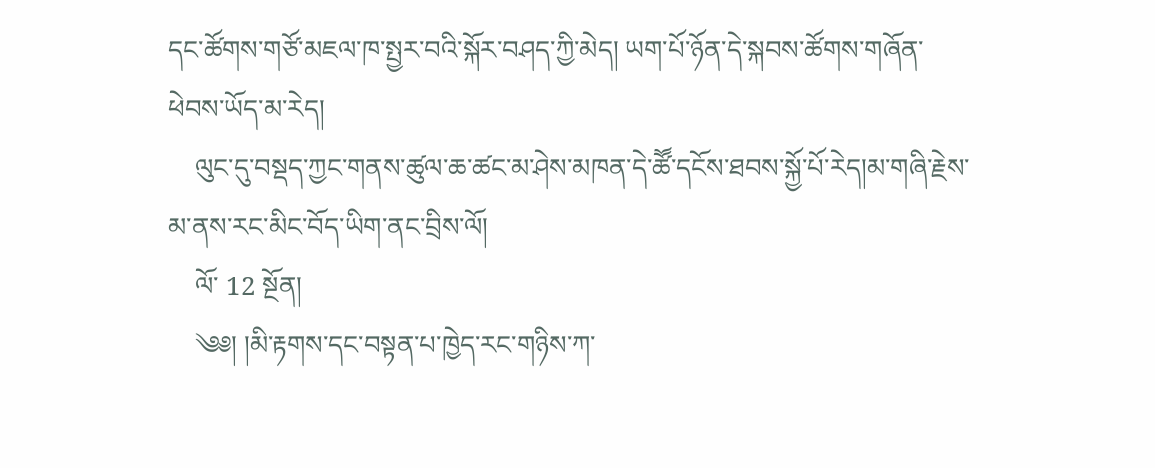དང་ཚོགས་གཙོ་མཇལ་ཁ་སྤྱར་བའི་སྐོར་བཤད་ཀྱི་མེད། ཡག་པོ་ཉོན་དེ་སྐབས་ཚོགས་གཞོན་ཕེབས་ཡོད་མ་རེད།
    ལུང་དུ་བསྡད་ཀྱང་གནས་ཚུལ་ཆ་ཚང་མ་ཤེས་མཁན་དེ་ཚཽ་དངོས་ཐབས་སྐྱོ་པོ་རེད།མ་གཞི་རྗེས་མ་ནས་རང་མིང་བོད་ཡིག་ནང་བྲིས་ལོ།
    ལོ་ 12 སྔོན།
    ༄༅། །མི་རྟགས་དང་བསྟན་པ་ཁྱེད་རང་གཉིས་ཀ་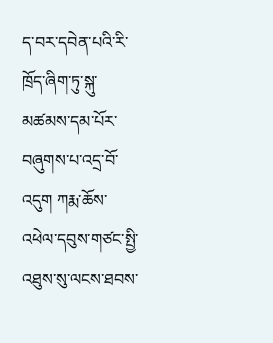ད་བར་དབེན་པའི་རི་ཁྲོད་ཞིག་ཏུ་སྐུ་མཚམས་དམ་པོར་བཞུགས་པ་འདྲ་བོ་འདུག ཀརྨ་ཆོས་འཕེལ་དབུས་གཙང་སྤྱི་འཐུས་སུ་ལངས་ཐབས་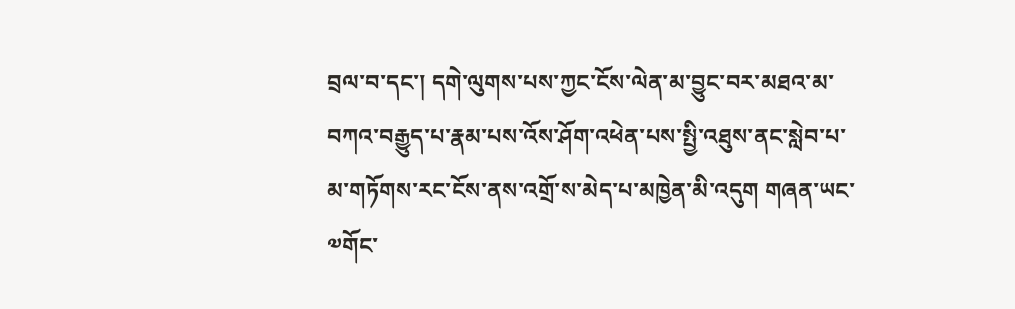བྲལ་བ་དང་། དགེ་ལུགས་པས་ཀྱང་ངོས་ལེན་མ་བྱུང་བར་མཐའ་མ་བཀའ་བརྒྱུད་པ་རྣམ་པས་འོས་ཤོག་འཕེན་པས་སྤྱི་འཐུས་ནང་སླེབ་པ་མ་གཏོགས་རང་ངོས་ནས་འགྲོ་ས་མེད་པ་མཁྱེན་མི་འདུག གཞན་ཡང་༧གོང་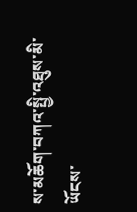ས་མཆོག་བཀའ་སྤྱི་འཐུས་མི་ཡོངས་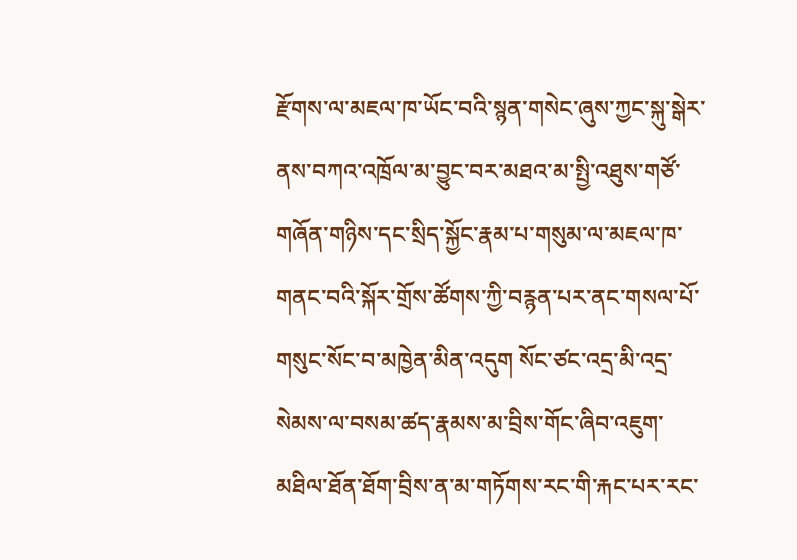རྫོགས་ལ་མཇལ་ཁ་ཡོང་བའི་སྙན་གསེང་ཞུས་ཀྱང་སྐུ་སྒེར་ནས་བཀའ་འཁྲོལ་མ་བྱུང་བར་མཐའ་མ་སྤྱི་འཐུས་གཙོ་གཞོན་གཉིས་དང་སྲིད་སྐྱོང་རྣམ་པ་གསུམ་ལ་མཇལ་ཁ་གནང་བའི་སྐོར་གྲོས་ཚོགས་ཀྱི་བརྙན་པར་ནང་གསལ་པོ་གསུང་སོང་བ་མཁྱེན་མིན་འདུག སོང་ཙང་འདྲ་མི་འདྲ་སེམས་ལ་བསམ་ཚད་རྣམས་མ་བྲིས་གོང་ཞིབ་འཇུག་མཐིལ་ཐོན་ཐོག་བྲིས་ན་མ་གཏོགས་རང་གི་རྐང་པར་རང་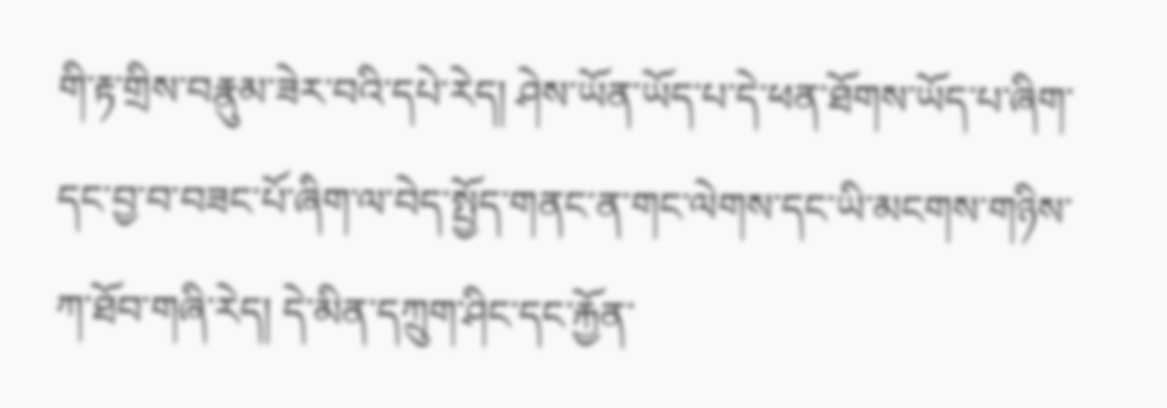གི་རྟ་གྲིས་བརྣུམ་ཟེར་བའི་དཔེ་རེད། ཤེས་ཡོན་ཡོད་པ་དེ་ཕན་ཐོགས་ཡོད་པ་ཞིག་དང་བྱ་བ་བཟང་པོ་ཞིག་ལ་བེད་སྤྱོད་གནང་ན་གང་ལེགས་དང་ཡི་མངགས་གཉིས་ཀ་ཐོབ་གཞི་རེད། དེ་མིན་དཀྲུག་ཤིང་དང་རྐྱོན་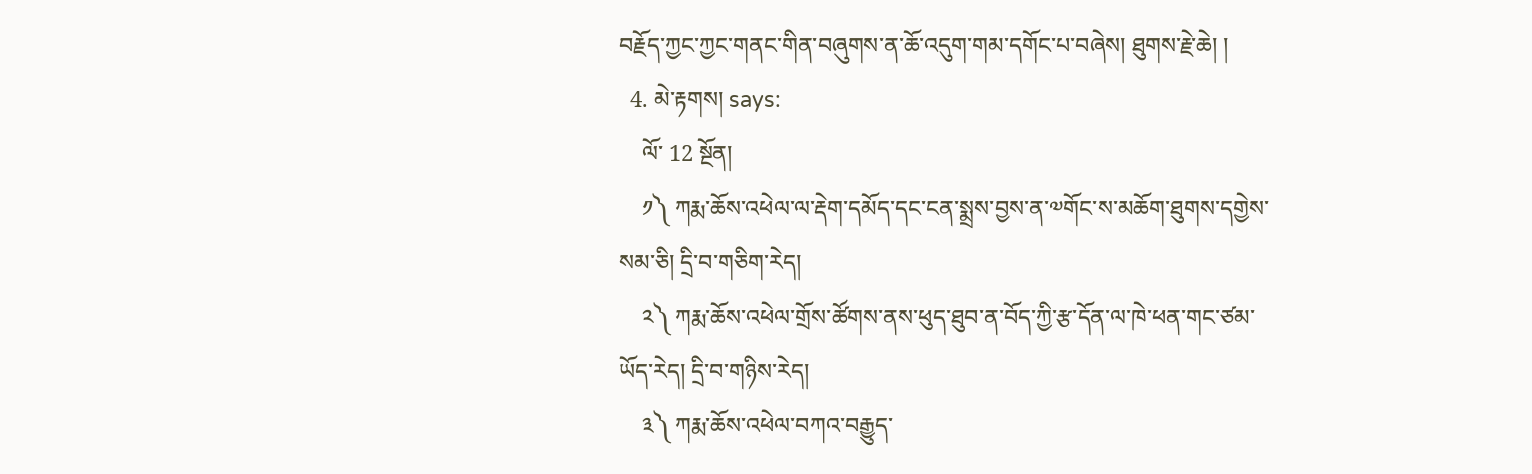བརྗོད་ཀྱང་ཀྱང་གནང་གིན་བཞུགས་ན་ཆོ་འདུག་གམ་དགོང་པ་བཞེས། ཐུགས་རྗེ་ཆེ། །
  4. མེ་རྟགས། says:
    ལོ་ 12 སྔོན།
    ༡༽ ཀརྨ་ཆོས་འཕེལ་ལ་རྡེག་དམོད་དང་ངན་སྨྲས་བྱས་ན་༧གོང་ས་མཆོག་ཐུགས་དགྱེས་སམ་ཅི། དྲི་བ་གཅིག་རེད།
    ༢༽ ཀརྨ་ཆོས་འཕེལ་གྲོས་ཚོགས་ནས་ཕུད་ཐུབ་ན་བོད་ཀྱི་རྩ་དོན་ལ་ཁེ་ཕན་གང་ཙམ་ཡོད་རེད། དྲི་བ་གཉིས་རེད།
    ༣༽ ཀརྨ་ཆོས་འཕེལ་བཀའ་བརྒྱུད་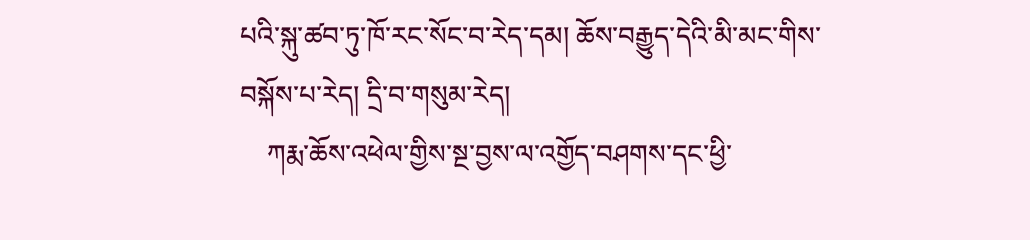པའི་སྐུ་ཚབ་ཏུ་ཁོ་རང་སོང་བ་རེད་དམ། ཆོས་བརྒྱུད་དེའི་མི་མང་གིས་བསྐོས་པ་རེད། དྲི་བ་གསུམ་རེད།
    ཀརྨ་ཆོས་འཕེལ་གྱིས་སྔ་བྱས་ལ་འགྱོད་བཤགས་དང་ཕྱི་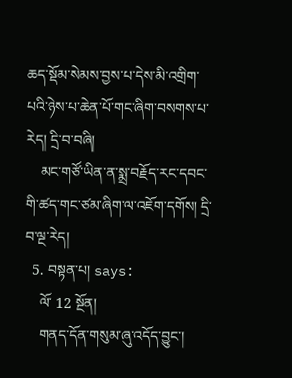ཆད་སྡོམ་སེམས་བྱས་པ་དེས་མི་འགྲིག་པའི་ཉེས་པ་ཆེན་པོ་གང་ཞིག་བསགས་པ་རེད། དྲི་བ་བཞི།
    མང་གཙོ་ཡིན་ན་སྨྲ་བརྗོད་རང་དབང་གི་ཚད་གང་ཙམ་ཞིག་ལ་འཇོག་དགོས། དྲི་བ་ལྔ་རེད།
  5. བསྟན་པ། says:
    ལོ་ 12 སྔོན།
    གནད་དོན་གསུམ་ཞུ་འདོད་བྱུང་།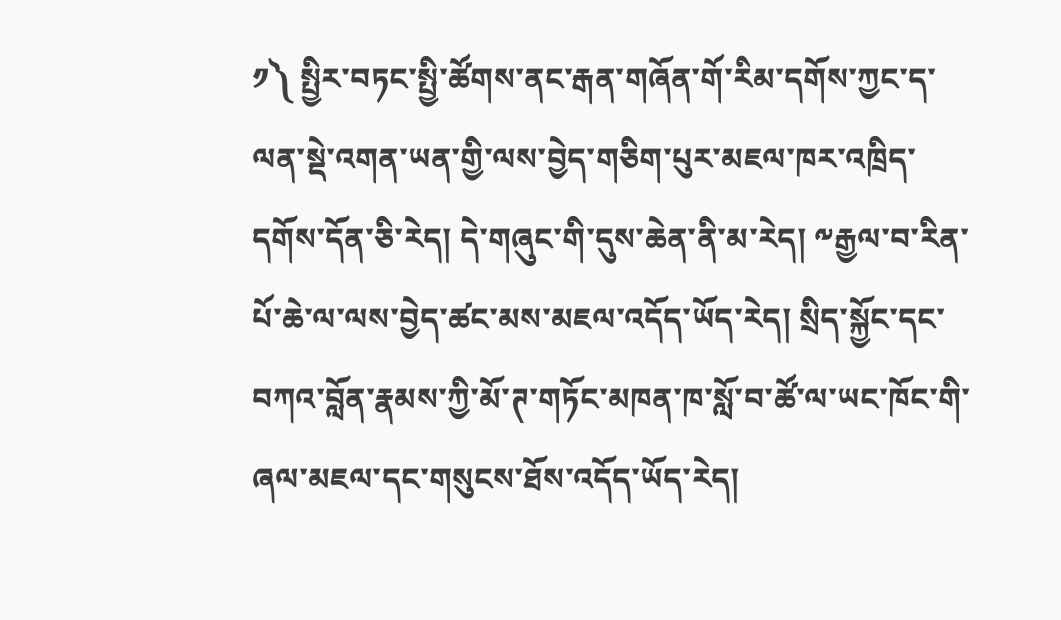༡༽ སྤྱིར་བཏང་སྤྱི་ཚོགས་ནང་རྒན་གཞོན་གོ་རིམ་དགོས་ཀྱང་ད་ལན་སྡེ་འགན་ཡན་གྱི་ལས་བྱེད་གཅིག་པུར་མཇལ་ཁར་འཁྲིད་དགོས་དོན་ཅི་རེད། དེ་གཞུང་གི་དུས་ཆེན་ནི་མ་རེད། ༸རྒྱལ་བ་རིན་པོ་ཆེ་ལ་ལས་བྱེད་ཚང་མས་མཇལ་འདོད་ཡོད་རེད། སྲིད་སྐྱོང་དང་བཀའ་བློན་རྣམས་ཀྱི་མོ་ཊ་གཏོང་མཁན་ཁ་སློ་བ་ཚོ་ལ་ཡང་ཁོང་གི་ཞལ་མཇལ་དང་གསུངས་ཐོས་འདོད་ཡོད་རེད།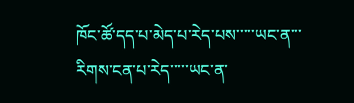ཁོང་ཚོ་དད་པ་མེད་པ་རེད་པས་་་་་ཡང་ན་་་རིགས་ངན་པ་རེད་་་་་ཡང་ན་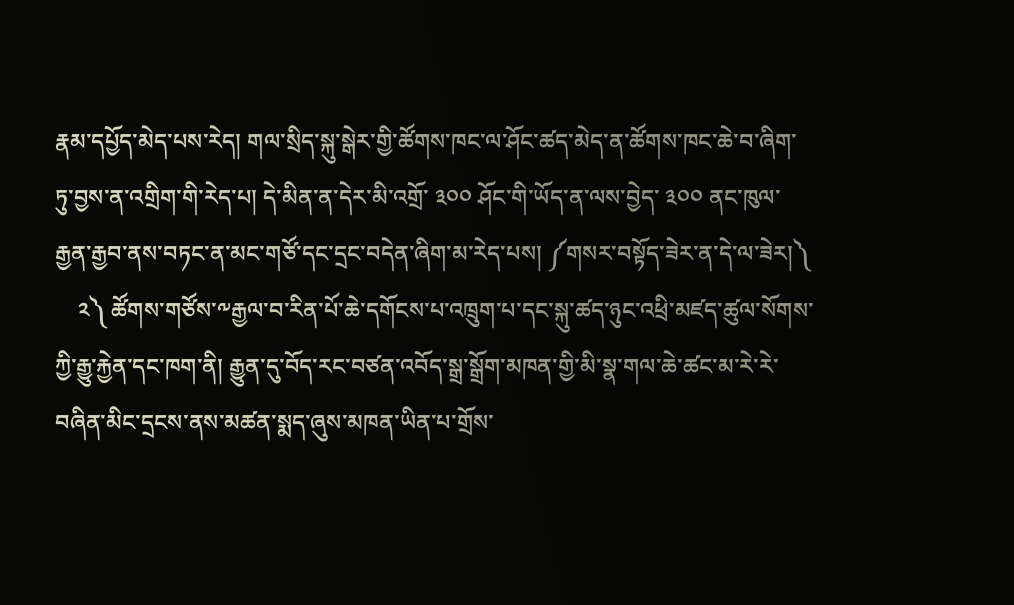རྣམ་དཔྱོད་མེད་པས་རེད། གལ་སྲིད་སྐུ་སྒེར་གྱི་ཚོགས་ཁང་ལ་ཤོང་ཚད་མེད་ན་ཚོགས་ཁང་ཆེ་བ་ཞིག་ཏུ་བྱས་ན་འགྲིག་གི་རེད་པ། དེ་མིན་ན་དེར་མི་འགྲོ་ ༣༠༠ ཤོང་གི་ཡོད་ན་ལས་བྱེད་ ༣༠༠ ནང་ཁུལ་རྒྱན་རྒྱབ་ནས་བཏང་ན་མང་གཙོ་དང་དྲང་བདེན་ཞིག་མ་རེད་པས། ༼གསར་བསྟོད་ཟེར་ན་དེ་ལ་ཟེར།༽
    ༢༽ ཚོགས་གཙོས་༸རྒྱལ་བ་རིན་པོ་ཆེ་དགོངས་པ་འཁྲུག་པ་དང་སྐུ་ཚད་ཉུང་འཕྲི་མཛད་ཚུལ་སོགས་ཀྱི་རྒྱུ་རྐྱེན་དང་ཁག་ནི། རྒྱུན་དུ་བོད་རང་བཙན་འབོད་སྒྲ་སྒྲོག་མཁན་གྱི་མི་སྣ་གལ་ཆེ་ཚང་མ་རེ་རེ་བཞིན་མིང་དྲངས་ནས་མཚན་སྨད་ཞུས་མཁན་ཡིན་པ་གྲོས་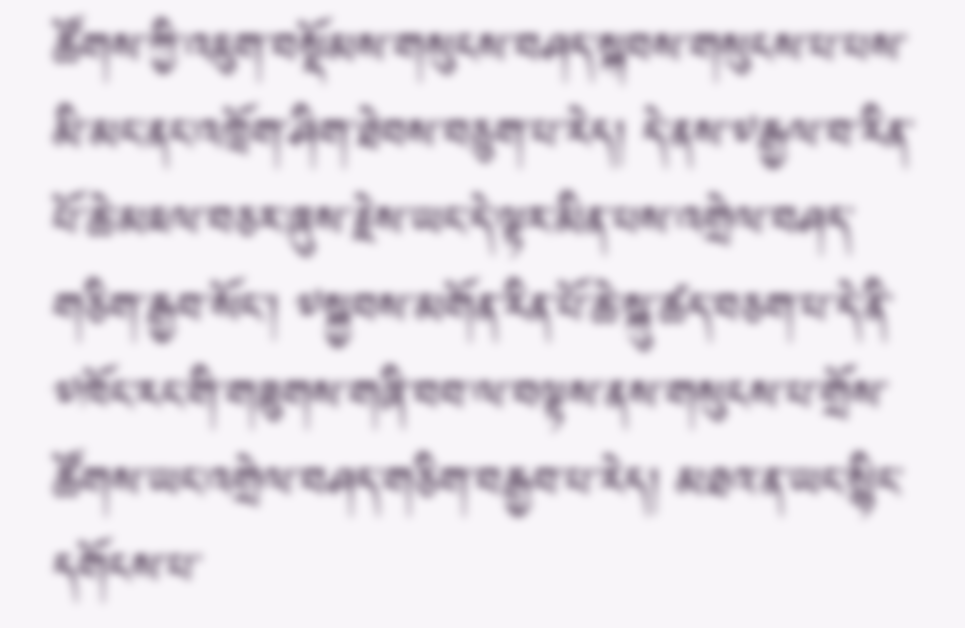ཚོགས་ཀྱི་འཇུག་བསྡོམས་གསུངས་བཤད་སྐབས་གསུངས་པ་པས་མི་མང་ནང་འཁྲོག་ཤིག་ཐེབས་བཅུག་པ་རེད། དེ་ནས་༸རྒྱལ་བ་རིན་པོ་ཆེ་མཇལ་བཅར་ཞུས་རྗེས་ཡང་དེ་ལྟར་མིན་པས་འགྲེལ་བཤད་གཅིག་རྒྱབ་སོང་། ༸སྐྱབས་མགོན་རིན་པོ་ཆེ་སྐུ་ཚད་བཅག་པ་དེ་ནི་༸ཁོང་རང་གི་གཟུགས་གཞི་བབ་ལ་བལྟས་ནས་གསུངས་པ་གྲོས་ཚོགས་ཡང་འགྲེལ་བཤད་གཅིག་བརྒྱབ་པ་རེད། མཐའ་ན་ཡང་སྙིང་དགོངས་པ་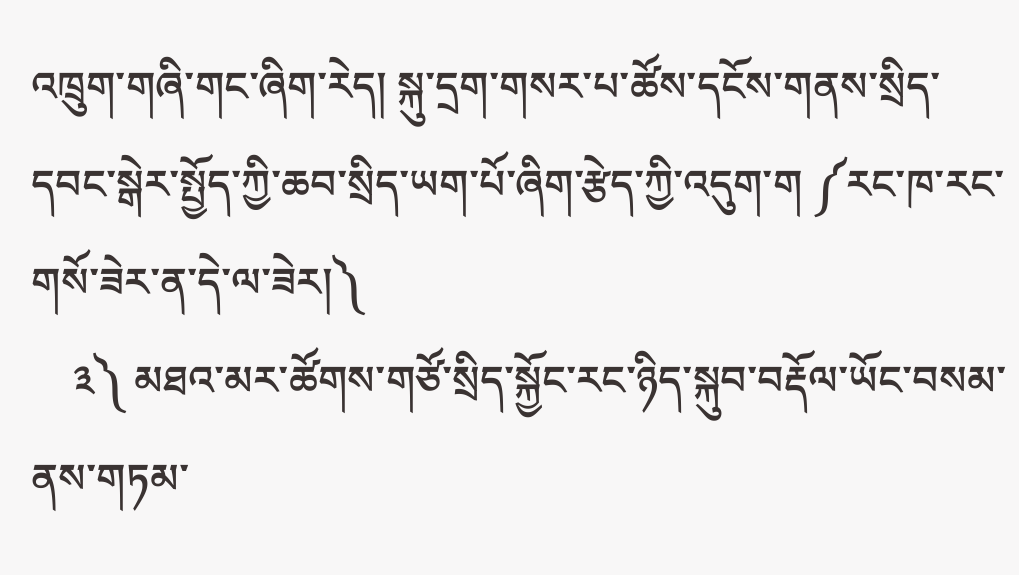འཁྲུག་གཞི་གང་ཞིག་རེད། སྐུ་དྲག་གསར་པ་ཚོས་དངོས་གནས་སྲིད་དབང་སྒེར་སྤྱོད་ཀྱི་ཆབ་སྲིད་ཡག་པོ་ཞིག་རྩེད་ཀྱི་འདུག་ག ༼རང་ཁ་རང་གསོ་ཟེར་ན་དེ་ལ་ཟེར།༽
    ༣༽ མཐའ་མར་ཚོགས་གཙོ་སྲིད་སྐྱོང་རང་ཉིད་སྐུབ་བརྡོལ་ཡོང་བསམ་ནས་གཏམ་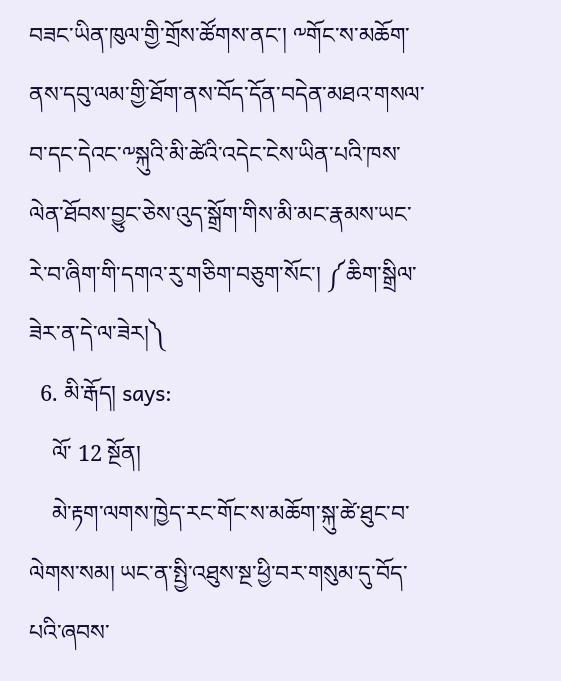བཟང་ཡིན་ཁུལ་གྱི་གྲོས་ཚོགས་ནང་། ༸གོང་ས་མཆོག་ནས་དབུ་ལམ་གྱི་ཐོག་ནས་བོད་དོན་བདེན་མཐའ་གསལ་བ་དང་དེའང་༸སྐུའི་མི་ཚེའི་འདེང་ངེས་ཡིན་པའི་ཁས་ལེན་ཐོབས་བྱུང་ཅེས་འུད་སྒྲོག་གིས་མི་མང་རྣམས་ཡང་རེ་བ་ཞིག་གི་དགའ་རུ་གཅིག་བཅུག་སོང་། ༼ཆིག་སྒྲིལ་ཟེར་ན་དེ་ལ་ཟེར།༽
  6. མི་རྒོད། says:
    ལོ་ 12 སྔོན།
    མེ་རྟག་ལགས་ཁྱེད་རང་གོང་ས་མཆོག་སྐུ་ཚེ་ཐུང་བ་ལེགས་སམ། ཡང་ན་སྤྱི་འཐུས་སྔ་ཕྱི་བར་གསུམ་དུ་བོད་པའི་ཞབས་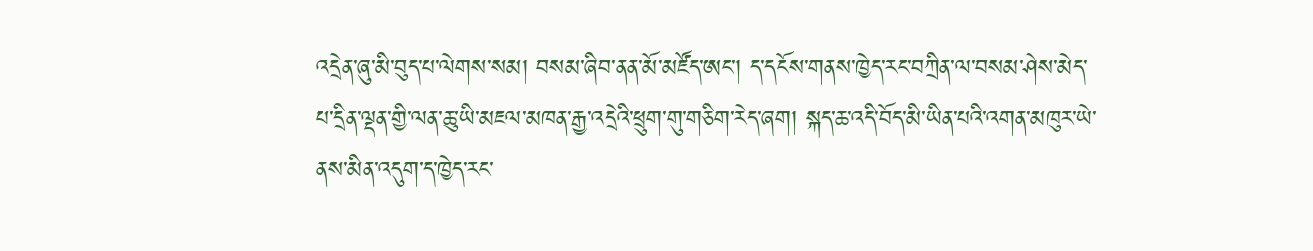འདྲེན་ཞུ་མི་བུད་པ་ལེགས་སམ། བསམ་ཞིབ་ནན་མོ་མཛོད་ཨང་། ད་དངོས་གནས་ཁྱེད་རང་བཀྲིན་ལ་བསམ་ཤེས་མེད་པ་དྲིན་ལྡན་གྱི་ལན་ཆུ་ཡི་མཇལ་མཁན་རྒྱ་འདྲེའི་ཕྲུག་གུ་གཅིག་རེད་ཞག། སྐད་ཆ་འདི་བོད་མི་ཡིན་པའི་འགན་མཁུར་ཡེ་ནས་མིན་འདུག་ད་ཁྱེད་རང་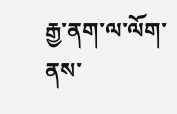རྒྱ་ནག་ལ་ལོག་ནས་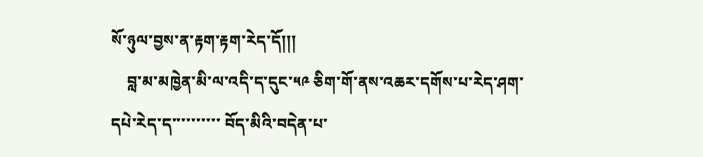སོ་ཉུལ་བྱས་ན་རྟག་རྟག་རེད་དོ།།།
    བླ་མ་མཁྱེན་མི་ལ་འདི་ད་དུང་༥༩ ཅིག་གོ་ནས་འཆར་དགོས་པ་རེད་ཤག་དཔེ་རེད་ད་་་་་་་་་་ བོད་མིའི་བདེན་པ་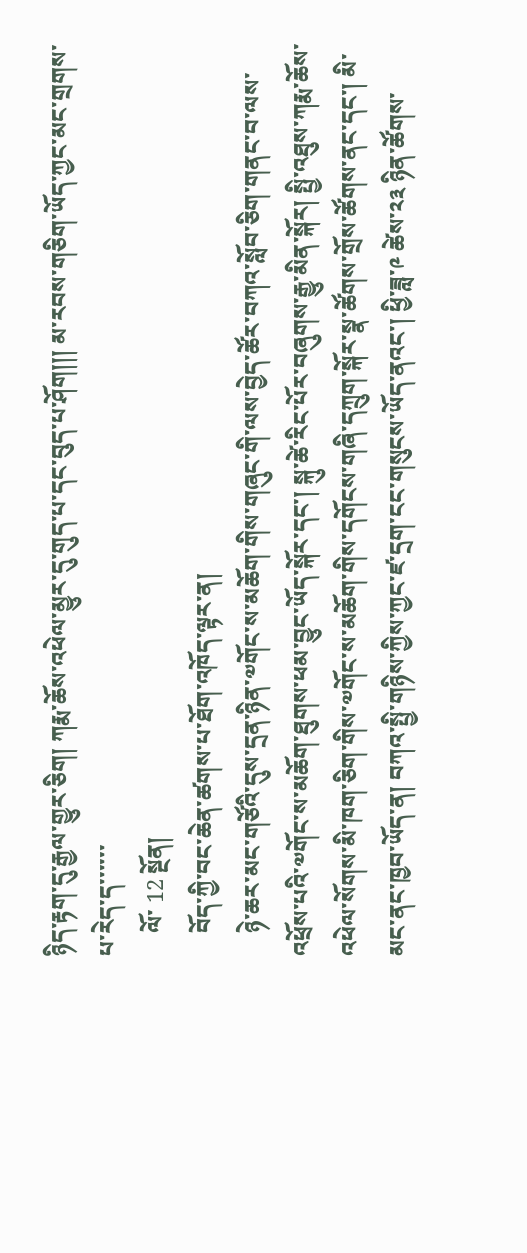ཉིད་རྟག་དུ་རྒྱལ་གྱུར་ཅིག། ཀརྨ་ཆོས་འཕེལ་མྱུར་དུ་གུད་པ་དང་བུད་པ་ཤོག།།། མ་རབས་གཅིག་ཡོད་ཀྱང་མང་གྲགས་པ་རེད་ད་་་་་་
    ལོ་ 12 སྔོན།
    བོད་ཀྱི་བང་ཆེན་ཚགས་པ་ཐོག་འཁོད་ལྟར་ན།
    ཉེ་ཆར་མང་གཙོའི་དུས་དྲན་ཉིན་༧གོང་ས་མཆོག་གིས་གཞུང་གི་ལས་བྱེད་ཚོར་བཀའ་སློབ་ཅིག་གནང་བ་ལས་འཕྲོས་པའི་༧གོང་ས་མཆོག་ཐུགས་ཕམ་བྱུང་ཡོད་སྐོར་དང་། སྐུ་ཚེ་རིང་པོར་བཞུགས་རྒྱུ་མིན་སྐོར། སྤྱི་འཐུས་ཀརྨ་ཆོས་འཕེལ་སོགས་མི་ཁག་ཅིག་གིས་༧གོང་ས་མཆོག་གིས་དགོངས་གཞི་དཀྲུག་སྐོར་སྣ་ཚོགས་གྲོས་ཚོགས་ནང་དང་། མི་མང་ནང་ཁྱབ་ཡོད་ན། བཀའ་སྤྱི་གཉིས་ཀྱིས་ཀྱང་ཛ་དྲག་ངང་གསུངས་ཡོད་ནའང་། ཕྱི་ཟླ་༩ ཚེས་༢༣ ཉིན་ཚོགས་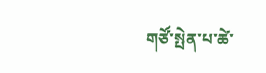གཙོ་སྤེན་པ་ཚེ་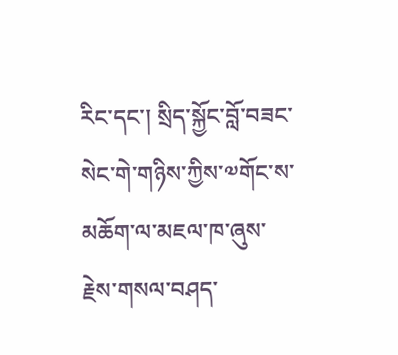རིང་དང་། སྲིད་སྐྱོང་བློ་བཟང་སེང་གེ་གཉིས་ཀྱིས་༧གོང་ས་མཆོག་ལ་མཇལ་ཁ་ཞུས་རྗེས་གསལ་བཤད་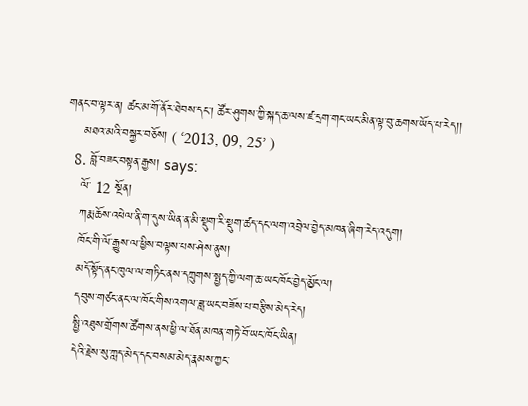གནང་བ་ལྟར་ན། ཚང་མ་གོ་ནོར་ཐེབས་དང་། ཚོར་ཤུགས་ཀྱི་སྐད་ཆ་ལས་ཛ་དྲག་གང་ཡང་མིན་ལྟ་བུ་ཆགས་ཡོད་པ་རེད།།
    མཐའ་མའི་བསྐྱར་བཅོས། ( ‘2013, 09, 25’ )
  8. བློ་བཟང་བསྟན་རྒྱས། says:
    ལོ་ 12 སྔོན།
    ཀརྨ་ཆོས་འཕེལ་ནི་ག་དུས་ཡིན་ན་མི་སྡུག་རི་སྡུག་ཚད་དང་ལག་འབྲེལ་བྱེད་མཁན་ཞིག་རེད་འདུག།
    ཁོང་གི་ལོ་རྒྱུས་ལ་ཕྱིས་བལྟས་པས་ཤེས་ནུས།
    མདོ་སྟོད་ནང་ཁུལ་ལ་གཏིང་ནས་དཀྲུགས་སྤྱད་ཀྱི་ལག་ཆ་ཡང་ཁོང་བྱེད་མྱོང་ལ།
    དབུས་གཙང་ནང་ལ་ཁོང་གིས་འགལ་ཟླ་ཡང་བཟོས་པ་བརྩིས་མེད་རེད།
    སྤྱི་འཐུས་གྲོགས་ཚོགས་ནས་ཕྱི་ལ་ཐོན་མཁན་གཏེ་བོ་ཡང་ཁོང་ཡིན།
    དེའི་རྗེས་སུ་ཀླད་མེད་དང་བསམ་མེད་རྣམས་ཀྱང་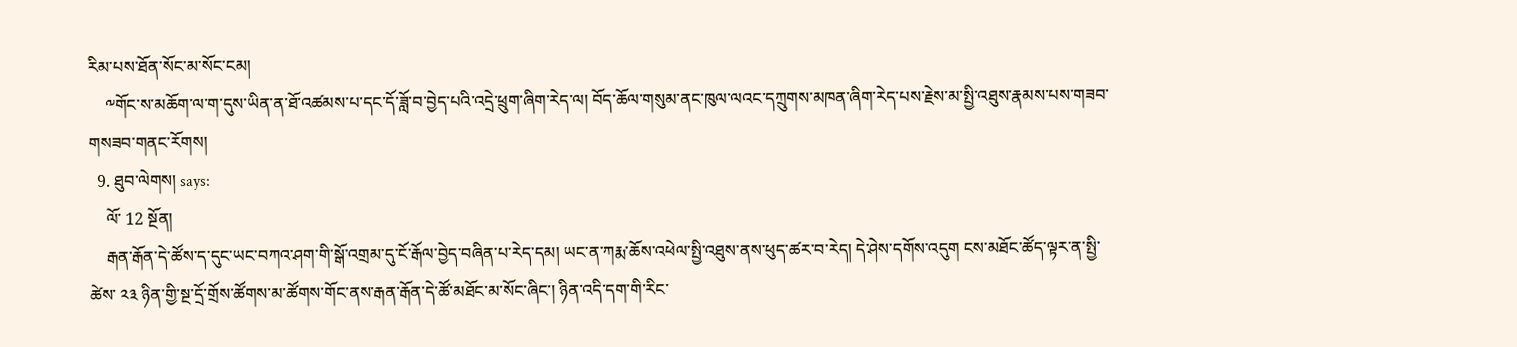རིམ་པས་ཐོན་སོང་མ་སོང་ངམ།
    ༸གོང་ས་མཆོག་ལ་ག་དུས་ཡིན་ན་ཐོ་འཚམས་པ་དང་དོ་ཟློ་བ་བྱེད་པའི་འདྲེ་ཕྲུག་ཞིག་རེད་ལ། བོད་ཆོལ་གསུམ་ནང་ཁུལ་ལའང་དཀྲུགས་མཁན་ཞིག་རེད་པས་རྗེས་མ་སྤྱི་འཐུས་རྣམས་པས་གཟབ་གསཟབ་གནང་རོགས།
  9. ཐུབ་ལེགས། says:
    ལོ་ 12 སྔོན།
    རྒན་རྒོན་དེ་ཚོས་ད་དུང་ཡང་བཀའ་ཤག་གི་སྒོ་འགྲམ་དུ་ངོ་རྒོལ་བྱེད་བཞིན་པ་རེད་དམ། ཡང་ན་ཀརྨ་ཆོས་འཕེལ་སྤྱི་འཐུས་ནས་ཕུད་ཚར་བ་རེད། དེ་ཤེས་དགོས་འདུག ངས་མཐོང་ཚོད་ལྟར་ན་སྤྱི་ཚེས་ ༢༣ ཉིན་གྱི་སྔ་དྲོ་གྲོས་ཚོགས་མ་ཚོགས་གོང་ནས་རྒན་རྒོན་དེ་ཚོ་མཐོང་མ་སོང་ཞིང་། ཉིན་འདི་དག་གི་རིང་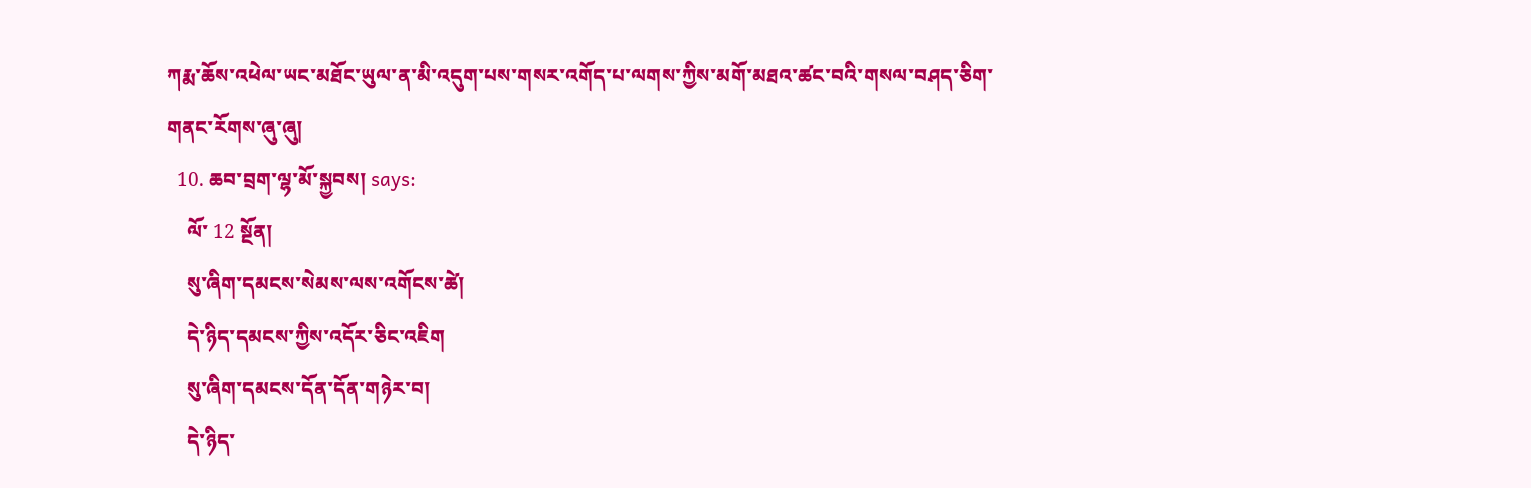ཀརྨ་ཆོས་འཕེལ་ཡང་མཐོང་ཡུལ་ན་མི་འདུག་པས་གསར་འགོད་པ་ལགས་ཀྱིས་མགོ་མཐའ་ཚང་བའི་གསལ་བཤད་ཅིག་གནང་རོགས་ཞུ་ཞུ།
  10. ཆབ་བྲག་ལྷ་མོ་སྐྱབས། says:
    ལོ་ 12 སྔོན།
    སུ་ཞིག་དམངས་སེམས་ལས་འགོངས་ཚེ།
    དེ་ཉིད་དམངས་ཀྱིས་འདོར་ཅིང་འཇིག
    སུ་ཞིག་དམངས་དོན་དོན་གཉེར་བ།
    དེ་ཉིད་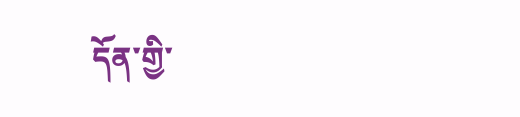དོན་གྱི་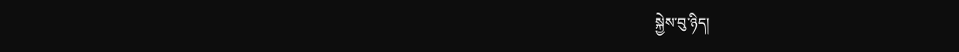སྐྱེས་བུ་ཉིད།